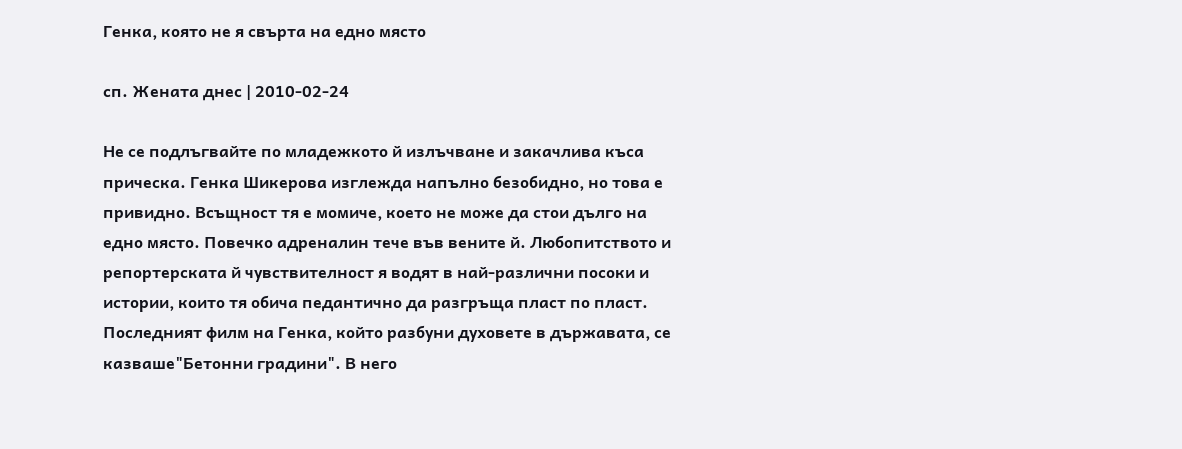Генка, която не я свърта на едно място

сп. Жената днес | 2010-02-24

Не се подлъгвайте по младежкото й излъчване и закачлива къса прическа. Генка Шикерова изглежда напълно безобидно, но това е привидно. Всъщност тя е момиче, което не може да стои дълго на едно място. Повечко адреналин тече във вените й. Любопитството и репортерската й чувствителност я водят в най-различни посоки и истории, които тя обича педантично да разгръща пласт по пласт. Последният филм на Генка, който разбуни духовете в държавата, се казваше"Бетонни градини". В него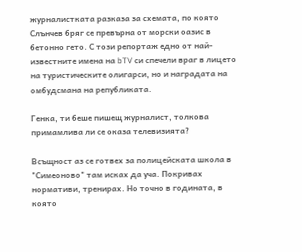журналистката разказа за схемата, по която Слънчев бряг се превърна от морски оазис в бетонно гето. С този репортаж едно от най-известните имена на bTV си спечели враг в лицето на туристическите олигарси, но и наградата на омбудсмана на републиката.

Генка, ти беше пишещ журналист, толкова примамлива ли се оказа телевизията?

Всъщност аз се готвех за полицейската школа в "Симеоново" там исках да уча. Покривах нормативи, тренирах. Но точно в годината, в която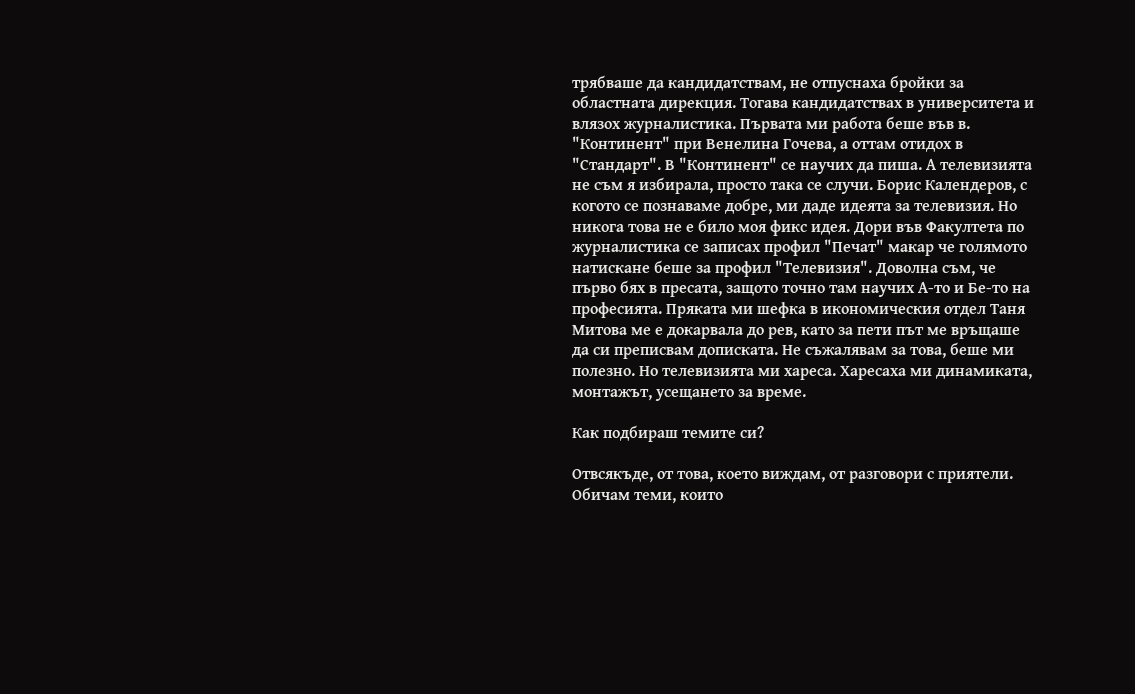трябваше да кандидатствам, не отпуснаха бройки за областната дирекция. Тогава кандидатствах в университета и влязох журналистика. Първата ми работа беше във в. "Континент" при Венелина Гочева, а оттам отидох в "Стандарт". В "Континент" се научих да пиша. А телевизията не съм я избирала, просто така се случи. Борис Календеров, с когото се познаваме добре, ми даде идеята за телевизия. Но никога това не е било моя фикс идея. Дори във Факултета по журналистика се записах профил "Печат" макар че голямото натискане беше за профил "Телевизия". Доволна съм, че първо бях в пресата, защото точно там научих А-то и Бе-то на професията. Пряката ми шефка в икономическия отдел Таня Митова ме е докарвала до рев, като за пети път ме връщаше да си преписвам дописката. Не съжалявам за това, беше ми полезно. Но телевизията ми хареса. Харесаха ми динамиката, монтажът, усещането за време.

Как подбираш темите си?

Отвсякъде, от това, което виждам, от разговори с приятели. Обичам теми, които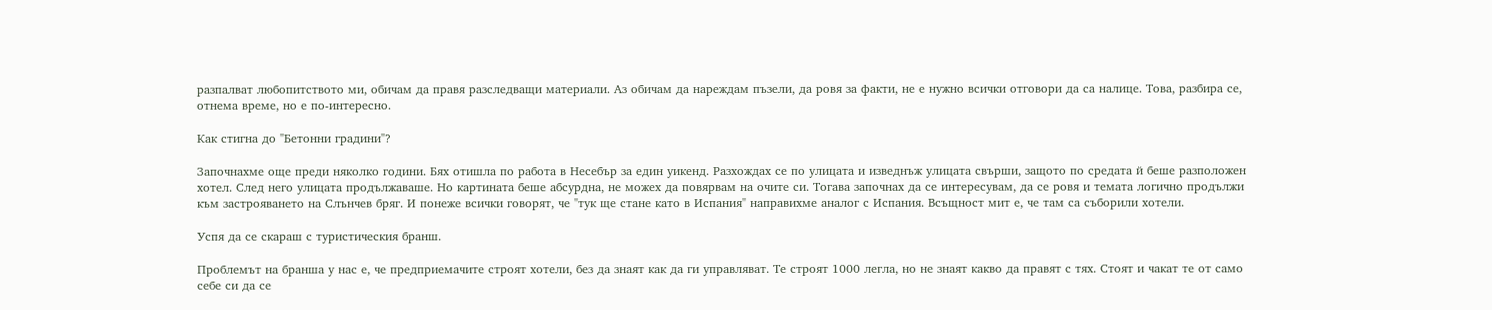разпалват любопитството ми, обичам да правя разследващи материали. Аз обичам да нареждам пъзели, да ровя за факти, не е нужно всички отговори да са налице. Това, разбира се, отнема време, но е по-интересно.

Как стигна до "Бетонни градини"?

Започнахме още преди няколко години. Бях отишла по работа в Несебър за един уикенд. Разхождах се по улицата и изведнъж улицата свърши, защото по средата й беше разположен хотел. След него улицата продължаваше. Но картината беше абсурдна, не можех да повярвам на очите си. Тогава започнах да се интересувам, да се ровя и темата логично продължи към застрояването на Слънчев бряг. И понеже всички говорят, че "тук ще стане като в Испания" направихме аналог с Испания. Всъщност мит е, че там са съборили хотели.

Успя да се скараш с туристическия бранш.

Проблемът на бранша у нас е, че предприемачите строят хотели, без да знаят как да ги управляват. Те строят 1000 легла, но не знаят какво да правят с тях. Стоят и чакат те от само себе си да се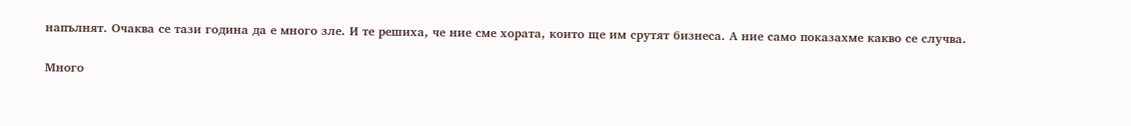напълнят. Очаква се тази година да е много зле. И те решиха, че ние сме хората, които ще им срутят бизнеса. А ние само показахме какво се случва.

Много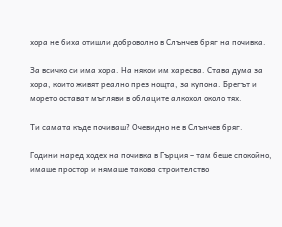хора не биха отишли доброволно в Слънчев бряг на почивка.

За всичко си има хора. На някои им харесва. Става дума за хора, които живят реално през нощта, за купона. Брегът и морето остават мъгляви в облаците алкохол около тях.

Ти самата къде почиваш? Очевидно не в Слънчев бряг.

Години наред ходех на почивка в Гърция – там беше спокойно, имаше простор и нямаше такова строителство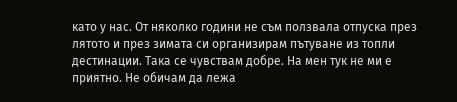като у нас. От няколко години не съм ползвала отпуска през лятото и през зимата си организирам пътуване из топли дестинации. Така се чувствам добре. На мен тук не ми е приятно. Не обичам да лежа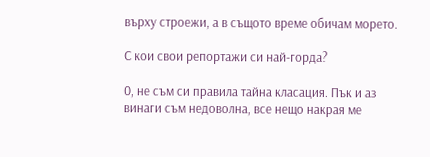върху строежи, а в същото време обичам морето.

С кои свои репортажи си най-горда?

0, не съм си правила тайна класация. Пък и аз винаги съм недоволна, все нещо накрая ме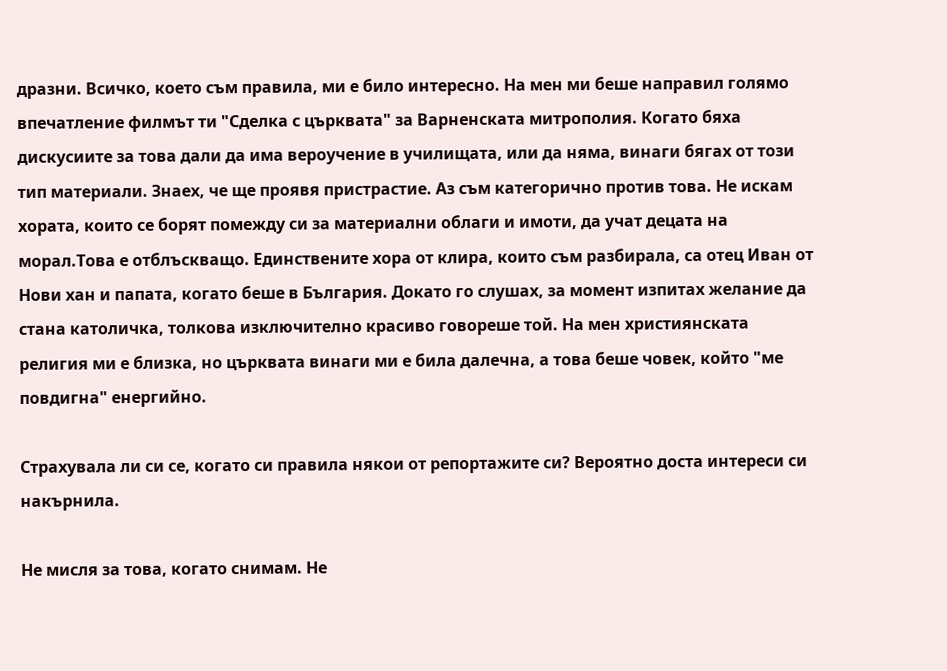дразни. Всичко, което съм правила, ми е било интересно. На мен ми беше направил голямо впечатление филмът ти "Сделка с църквата" за Варненската митрополия. Когато бяха дискусиите за това дали да има вероучение в училищата, или да няма, винаги бягах от този тип материали. Знаех, че ще проявя пристрастие. Аз съм категорично против това. Не искам хората, които се борят помежду си за материални облаги и имоти, да учат децата на морал.Това е отблъскващо. Единствените хора от клира, които съм разбирала, са отец Иван от Нови хан и папата, когато беше в България. Докато го слушах, за момент изпитах желание да стана католичка, толкова изключително красиво говореше той. На мен християнската религия ми е близка, но църквата винаги ми е била далечна, а това беше човек, който "ме повдигна" енергийно.

Страхувала ли си се, когато си правила някои от репортажите си? Вероятно доста интереси си накърнила.

Не мисля за това, когато снимам. Не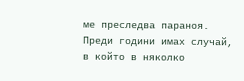ме преследва параноя. Преди години имах случай, в който в няколко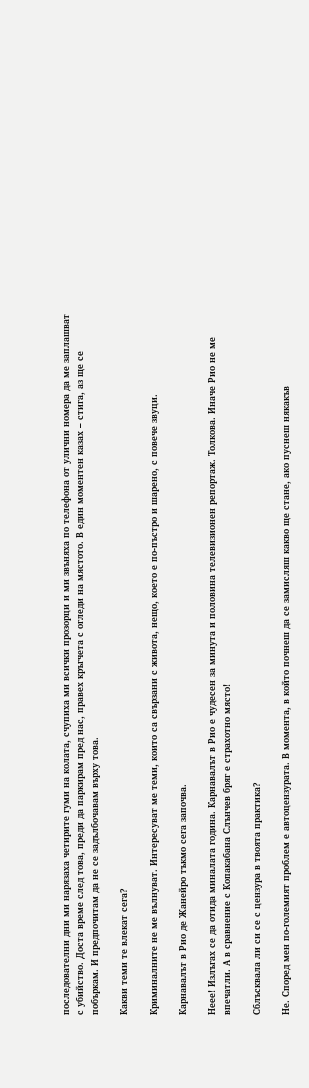последователни дни ми нарязаха четирите гуми на колата, счупиха ми всички прозорци и ми звъняха по телефона от улични номера да ме заплашват с убийство. Доста време след това, преди да паркирам пред нас, правех кръгчета с огледи на мястото. В един моментен казах – стига, аз ще се побъркам. И предпочитам да не се задълбочавам върху това.

Какви теми те влекат сега?

Криминалните не ме вълнуват. Интересуват ме теми, които са свързани с живота, нещо, което е по-пъстро и шарено, с повече звуци.

Карнавалът в Рио де Жанейро тъкмо сега започва.

Неее! Излъгах се да отида миналата година. Карнавалът в Рио е чудесен за минута и половина телевизионен репортаж. Толкова. Иначе Рио не ме впечатли. А в сравнение с Копакабана Слънчев бряг е страхотно място!

Сблъсквала ли си се с цензура в твоята практика?

Не. Според мен по-големият проблем е автоцензурата. В момента, в който почнеш да се замисляш какво ще стане, ако пуснеш някакъв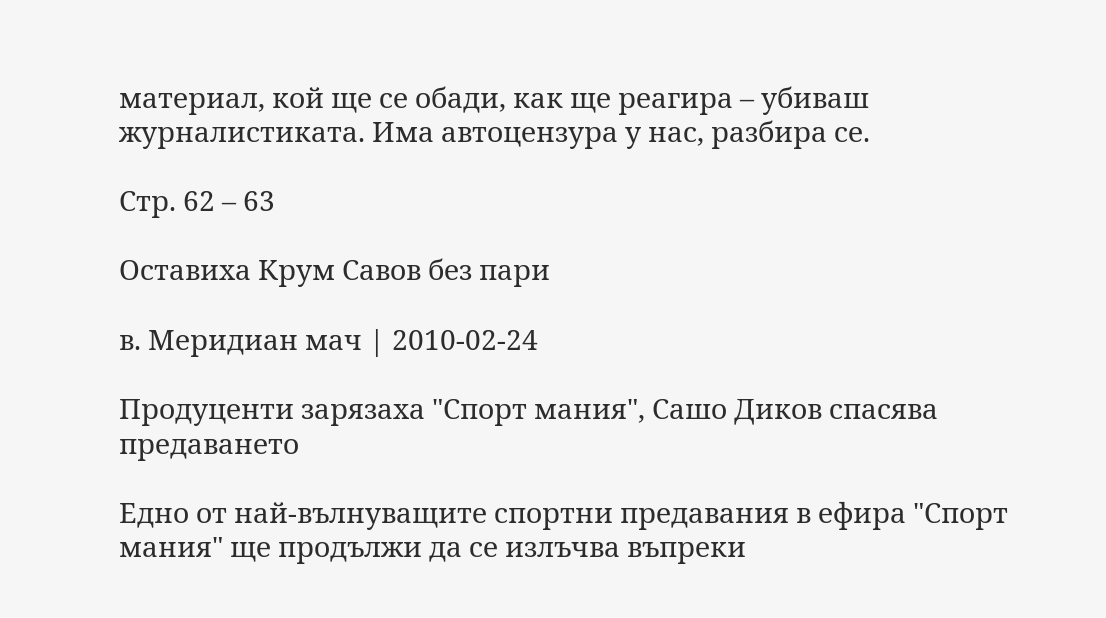материал, кой ще се обади, как ще реагира – убиваш журналистиката. Има автоцензура у нас, разбира се.

Стр. 62 – 63

Оставиха Крум Савов без пари

в. Меридиан мач | 2010-02-24

Продуценти зарязаха "Спорт мания", Сашо Диков спасява предаването

Едно от най-вълнуващите спортни предавания в ефира "Спорт мания" ще продължи да се излъчва въпреки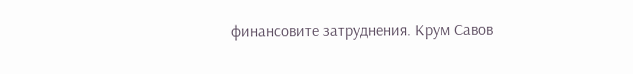финансовите затруднения. Крум Савов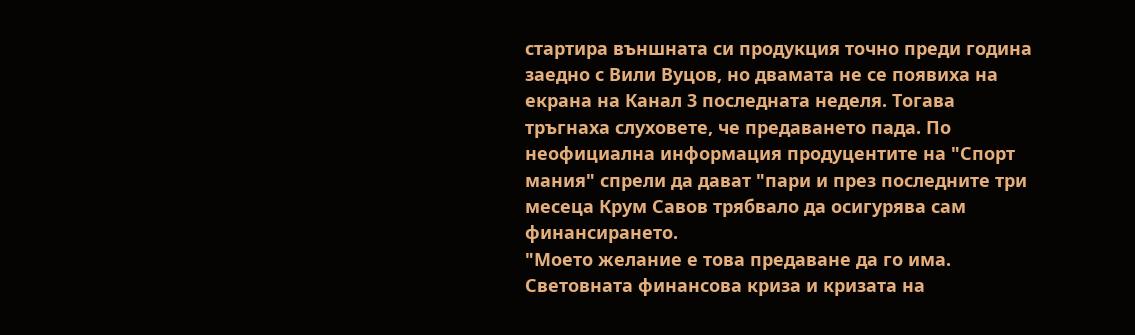стартира външната си продукция точно преди година заедно с Вили Вуцов, но двамата не се появиха на екрана на Канал 3 последната неделя. Тогава тръгнаха слуховете, че предаването пада. По неофициална информация продуцентите на "Спорт мания" спрели да дават "пари и през последните три месеца Крум Савов трябвало да осигурява сам финансирането.
"Моето желание е това предаване да го има. Световната финансова криза и кризата на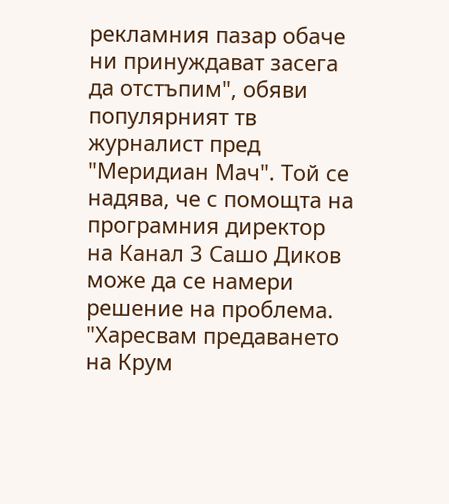рекламния пазар обаче ни принуждават засега да отстъпим", обяви популярният тв журналист пред "Меридиан Мач". Той се надява, че с помощта на програмния директор на Канал 3 Сашо Диков може да се намери решение на проблема.
"Харесвам предаването на Крум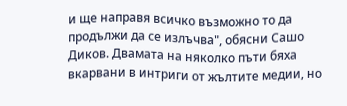и ще направя всичко възможно то да продължи да се излъчва", обясни Сашо Диков. Двамата на няколко пъти бяха вкарвани в интриги от жълтите медии, но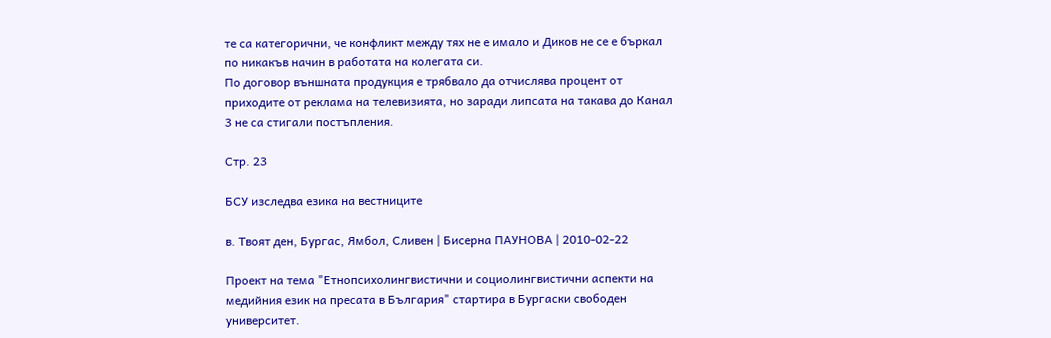те са категорични, че конфликт между тях не е имало и Диков не се е бъркал по никакъв начин в работата на колегата си.
По договор външната продукция е трябвало да отчислява процент от приходите от реклама на телевизията, но заради липсата на такава до Канал 3 не са стигали постъпления.

Стр. 23

БСУ изследва езика на вестниците

в. Твоят ден, Бургас, Ямбол, Сливен | Бисерна ПАУНОВА | 2010-02-22

Проект на тема "Етнопсихолингвистични и социолингвистични аспекти на медийния език на пресата в България" стартира в Бургаски свободен университет.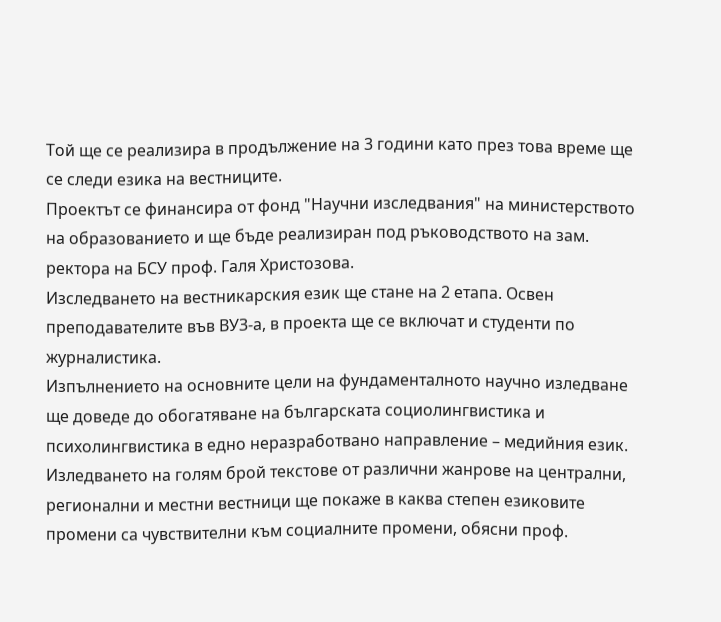Той ще се реализира в продължение на 3 години като през това време ще се следи езика на вестниците.
Проектът се финансира от фонд "Научни изследвания" на министерството на образованието и ще бъде реализиран под ръководството на зам. ректора на БСУ проф. Галя Христозова.
Изследването на вестникарския език ще стане на 2 етапа. Освен преподавателите във ВУЗ-а, в проекта ще се включат и студенти по журналистика.
Изпълнението на основните цели на фундаменталното научно изледване ще доведе до обогатяване на българската социолингвистика и психолингвистика в едно неразработвано направление – медийния език. Изледването на голям брой текстове от различни жанрове на централни, регионални и местни вестници ще покаже в каква степен езиковите промени са чувствителни към социалните промени, обясни проф.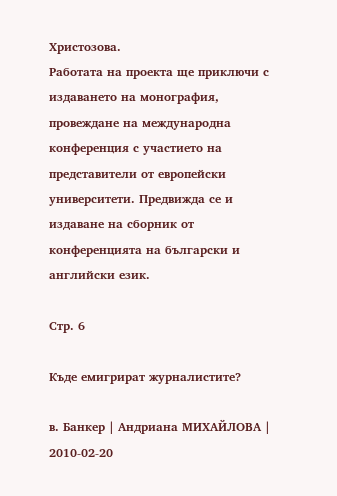Христозова.
Работата на проекта ще приключи с издаването на монография, провеждане на международна конференция с участието на представители от европейски университети. Предвижда се и издаване на сборник от конференцията на български и английски език.

Стр. 6

Къде емигрират журналистите?

в. Банкер | Андриана МИХАЙЛОВА | 2010-02-20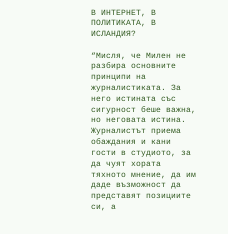В ИНТЕРНЕТ, В ПОЛИТИКАТА, В ИСЛАНДИЯ?

“Мисля, че Милен не разбира основните принципи на журналистиката. За него истината със сигурност беше важна, но неговата истина. Журналистът приема обаждания и кани гости в студиото, за да чуят хората тяхното мнение, да им даде възможност да представят позициите си, а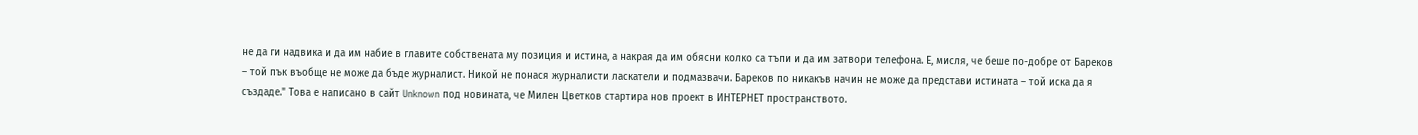не да ги надвика и да им набие в главите собствената му позиция и истина, а накрая да им обясни колко са тъпи и да им затвори телефона. Е, мисля, че беше по-добре от Бареков – той пък въобще не може да бъде журналист. Никой не понася журналисти ласкатели и подмазвачи. Бареков по никакъв начин не може да представи истината – той иска да я създаде." Това е написано в сайт Unknown под новината, че Милен Цветков стартира нов проект в ИНТЕРНЕТ пространството.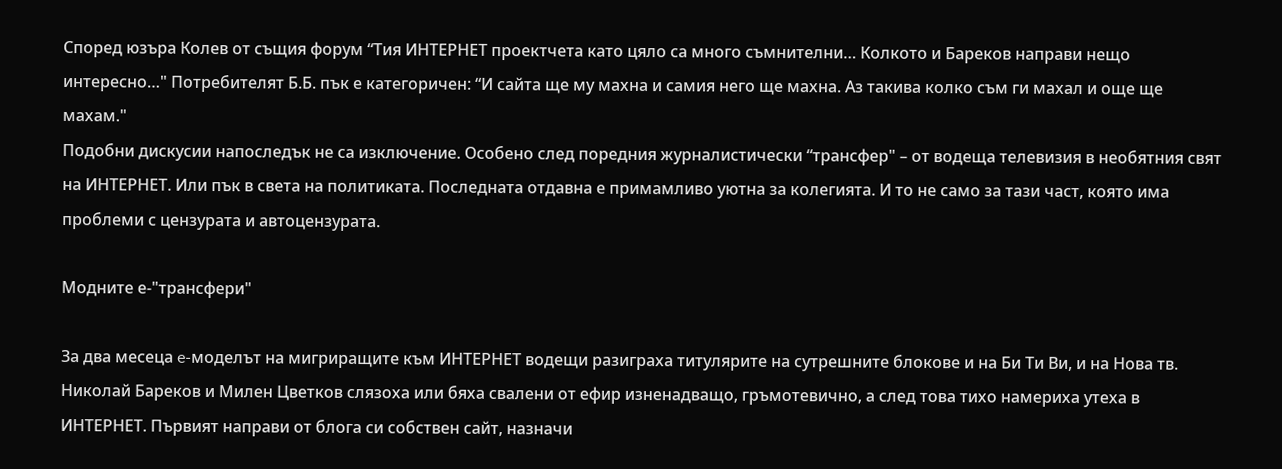Според юзъра Колев от същия форум “Тия ИНТЕРНЕТ проектчета като цяло са много съмнителни… Колкото и Бареков направи нещо интересно…" Потребителят Б.Б. пък е категоричен: “И сайта ще му махна и самия него ще махна. Аз такива колко съм ги махал и още ще махам."
Подобни дискусии напоследък не са изключение. Особено след поредния журналистически “трансфер" – от водеща телевизия в необятния свят на ИНТЕРНЕТ. Или пък в света на политиката. Последната отдавна е примамливо уютна за колегията. И то не само за тази част, която има проблеми с цензурата и автоцензурата.

Модните е-"трансфери"

За два месеца e-моделът на мигриращите към ИНТЕРНЕТ водещи разиграха титулярите на сутрешните блокове и на Би Ти Ви, и на Нова тв. Николай Бареков и Милен Цветков слязоха или бяха свалени от ефир изненадващо, гръмотевично, а след това тихо намериха утеха в ИНТЕРНЕТ. Първият направи от блога си собствен сайт, назначи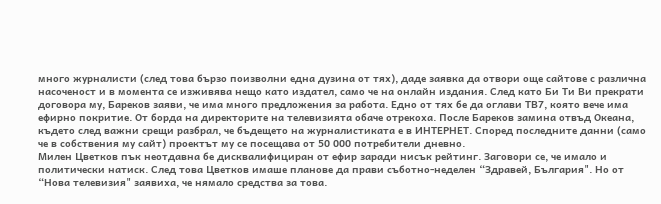много журналисти (след това бързо поизволни една дузина от тях), даде заявка да отвори още сайтове с различна насоченост и в момента се изживява нещо като издател, само че на онлайн издания. След като Би Ти Ви прекрати договора му, Бареков заяви, че има много предложения за работа. Едно от тях бе да оглави ТВ7, която вече има ефирно покритие. От борда на директорите на телевизията обаче отрекоха. После Бареков замина отвъд Океана, където след важни срещи разбрал, че бъдещето на журналистиката е в ИНТЕРНЕТ. Според последните данни (само че в собствения му сайт) проектът му се посещава от 50 000 потребители дневно.
Милен Цветков пък неотдавна бе дисквалифициран от ефир заради нисък рейтинг. Заговори се, че имало и политически натиск. След това Цветков имаше планове да прави съботно-неделен “Здравей, България". Но от “Нова телевизия" заявиха, че нямало средства за това.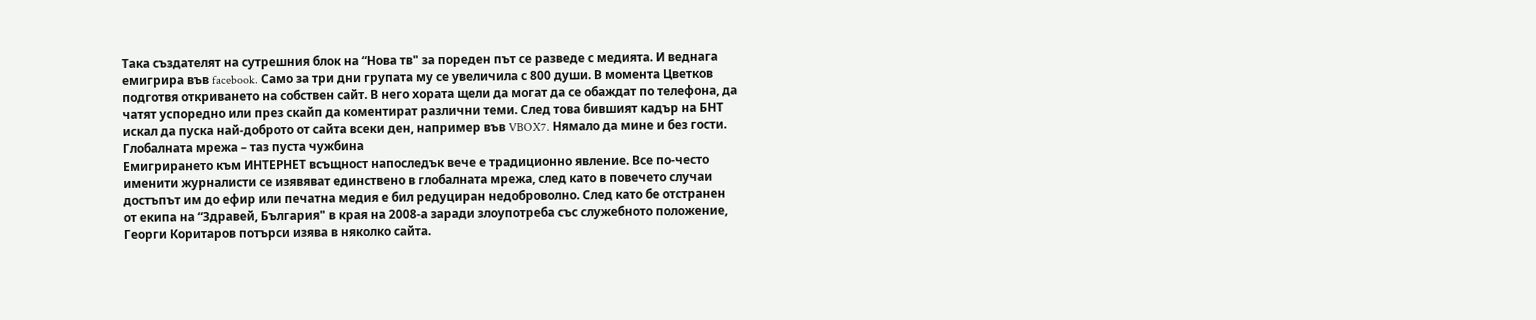Така създателят на сутрешния блок на “Нова тв" за пореден път се разведе с медията. И веднага емигрира във facebook. Само за три дни групата му се увеличила с 800 души. В момента Цветков подготвя откриването на собствен сайт. В него хората щели да могат да се обаждат по телефона, да чатят успоредно или през скайп да коментират различни теми. След това бившият кадър на БНТ искал да пуска най-доброто от сайта всеки ден, например във VBOX7. Нямало да мине и без гости.
Глобалната мрежа – таз пуста чужбина
Емигрирането към ИНТЕРНЕТ всъщност напоследък вече е традиционно явление. Все по-често именити журналисти се изявяват единствено в глобалната мрежа, след като в повечето случаи достъпът им до ефир или печатна медия е бил редуциран недоброволно. След като бе отстранен от екипа на “Здравей, България" в края на 2008-а заради злоупотреба със служебното положение, Георги Коритаров потърси изява в няколко сайта.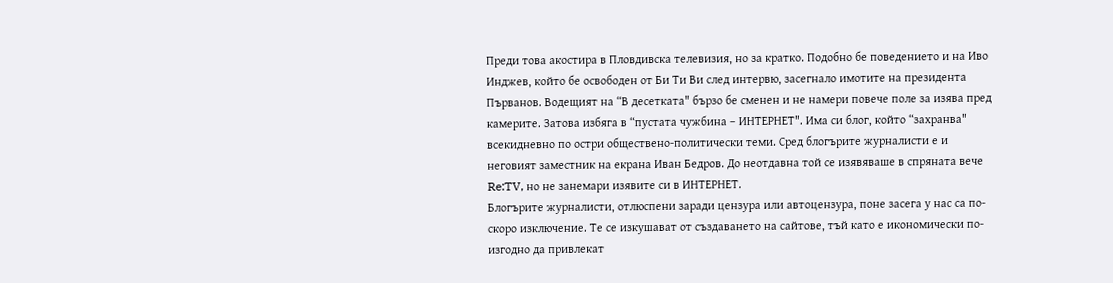Преди това акостира в Пловдивска телевизия, но за кратко. Подобно бе поведението и на Иво Инджев, който бе освободен от Би Ти Ви след интервю, засегнало имотите на президента Първанов. Водещият на “В десетката" бързо бе сменен и не намери повече поле за изява пред камерите. Затова избяга в “пустата чужбина – ИНТЕРНЕТ". Има си блог, който “захранва" всекидневно по остри обществено-политически теми. Сред блогърите журналисти е и неговият заместник на екрана Иван Бедров. До неотдавна той се изявяваше в спряната вече Re:TV, но не занемари изявите си в ИНТЕРНЕТ.
Блогърите журналисти, отлюспени заради цензура или автоцензура, поне засега у нас са по-скоро изключение. Те се изкушават от създаването на сайтове, тъй като е икономически по-изгодно да привлекат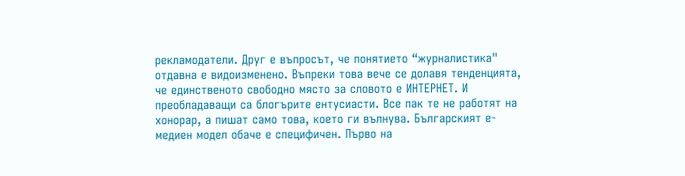рекламодатели. Друг е въпросът, че понятието “журналистика" отдавна е видоизменено. Въпреки това вече се долавя тенденцията, че единственото свободно място за словото е ИНТЕРНЕТ. И преобладаващи са блогърите ентусиасти. Все пак те не работят на хонорар, а пишат само това, което ги вълнува. Българският е-медиен модел обаче е специфичен. Първо на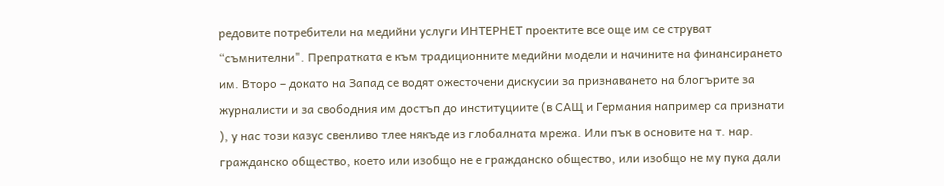редовите потребители на медийни услуги ИНТЕРНЕТ проектите все още им се струват “съмнителни". Препратката е към традиционните медийни модели и начините на финансирането им. Второ – докато на Запад се водят ожесточени дискусии за признаването на блогърите за журналисти и за свободния им достъп до институциите (в САЩ и Германия например са признати ), у нас този казус свенливо тлее някъде из глобалната мрежа. Или пък в основите на т. нар. гражданско общество, което или изобщо не е гражданско общество, или изобщо не му пука дали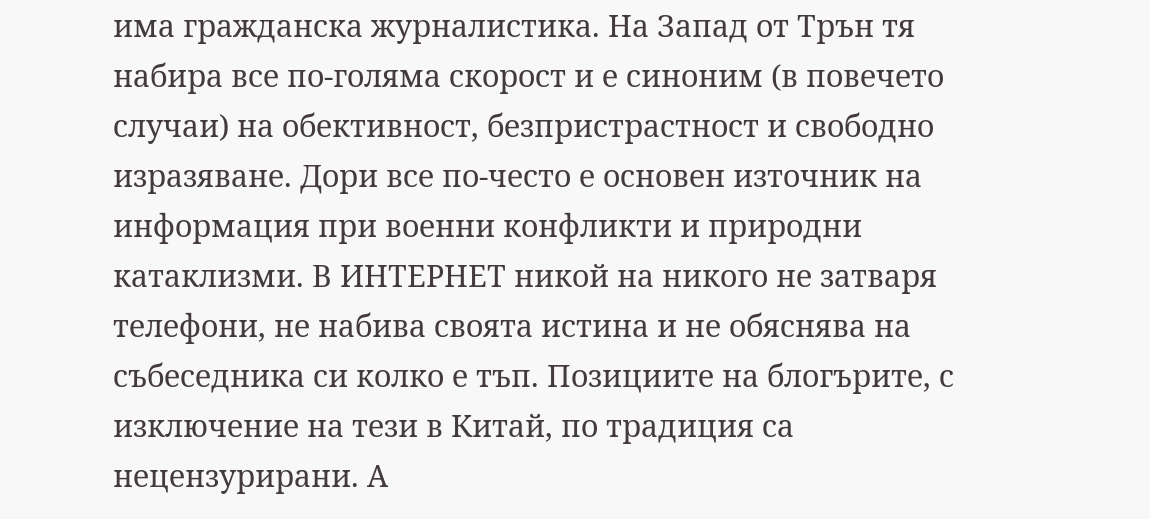има гражданска журналистика. На Запад от Трън тя набира все по-голяма скорост и е синоним (в повечето случаи) на обективност, безпристрастност и свободно изразяване. Дори все по-често е основен източник на информация при военни конфликти и природни катаклизми. В ИНТЕРНЕТ никой на никого не затваря телефони, не набива своята истина и не обяснява на събеседника си колко е тъп. Позициите на блогърите, с изключение на тези в Китай, по традиция са нецензурирани. А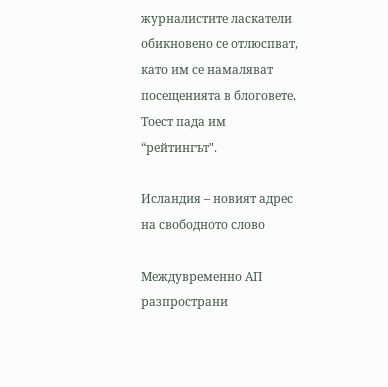журналистите ласкатели обикновено се отлюспват, като им се намаляват посещенията в блоговете. Тоест пада им “рейтингът".

Исландия – новият адрес на свободното слово

Междувременно АП разпространи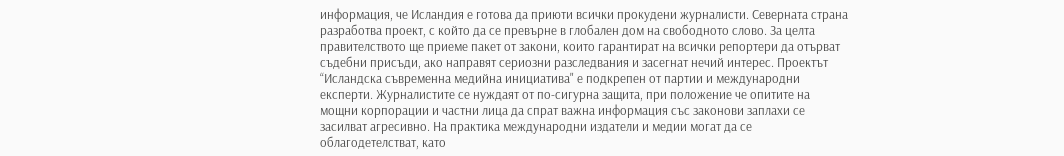информация, че Исландия е готова да приюти всички прокудени журналисти. Северната страна разработва проект, с който да се превърне в глобален дом на свободното слово. За целта правителството ще приеме пакет от закони, които гарантират на всички репортери да отърват съдебни присъди, ако направят сериозни разследвания и засегнат нечий интерес. Проектът “Исландска съвременна медийна инициатива" е подкрепен от партии и международни експерти. Журналистите се нуждаят от по-сигурна защита, при положение че опитите на мощни корпорации и частни лица да спрат важна информация със законови заплахи се засилват агресивно. На практика международни издатели и медии могат да се облагодетелстват, като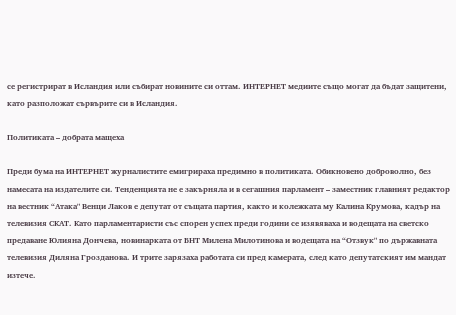се регистрират в Исландия или събират новините си оттам. ИНТЕРНЕТ медиите също могат да бъдат защитени, като разположат сървърите си в Исландия.

Политиката – добрата мащеха

Преди бума на ИНТЕРНЕТ журналистите емигрираха предимно в политиката. Обикновено доброволно, без намесата на издателите си. Тенденцията не е закърняла и в сегашния парламент – заместник главният редактор на вестник “Атака" Венци Лаков е депутат от същата партия, както и колежката му Калина Крумова, кадър на телевизия СКАТ. Като парламентаристи със спорен успех преди години се изявяваха и водещата на светско предаване Юлияна Дончева, новинарката от БНТ Милена Милотинова и водещата на “Отзвук" по държавната телевизия Диляна Грозданова. И трите зарязаха работата си пред камерата, след като депутатският им мандат изтече.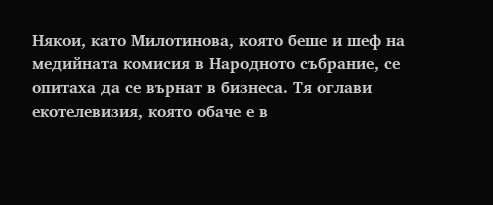Някои, като Милотинова, която беше и шеф на медийната комисия в Народното събрание, се опитаха да се върнат в бизнеса. Тя оглави екотелевизия, която обаче е в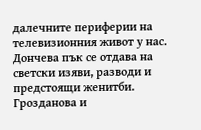далечните периферии на телевизионния живот у нас. Дончева пък се отдава на светски изяви, разводи и предстоящи женитби. Грозданова и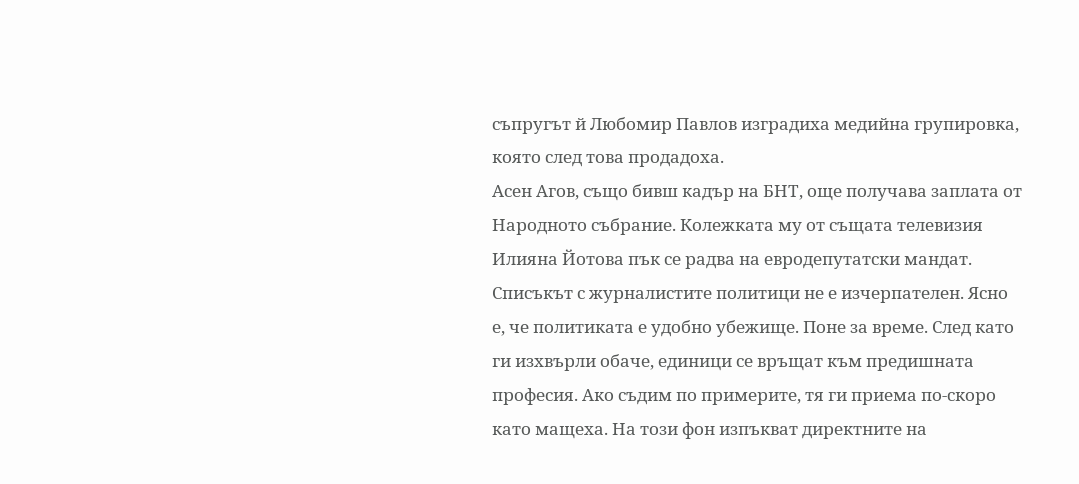съпругът й Любомир Павлов изградиха медийна групировка, която след това продадоха.
Асен Агов, също бивш кадър на БНТ, още получава заплата от Народното събрание. Колежката му от същата телевизия Илияна Йотова пък се радва на евродепутатски мандат. Списъкът с журналистите политици не е изчерпателен. Ясно е, че политиката е удобно убежище. Поне за време. След като ги изхвърли обаче, единици се връщат към предишната професия. Ако съдим по примерите, тя ги приема по-скоро като мащеха. На този фон изпъкват директните на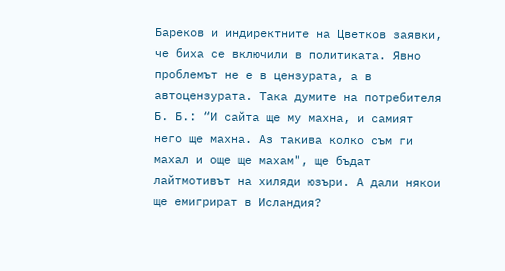Бареков и индиректните на Цветков заявки, че биха се включили в политиката. Явно проблемът не е в цензурата, а в автоцензурата. Така думите на потребителя Б. Б.: “И сайта ще му махна, и самият него ще махна. Аз такива колко съм ги махал и още ще махам", ще бъдат лайтмотивът на хиляди юзъри. А дали някои ще емигрират в Исландия?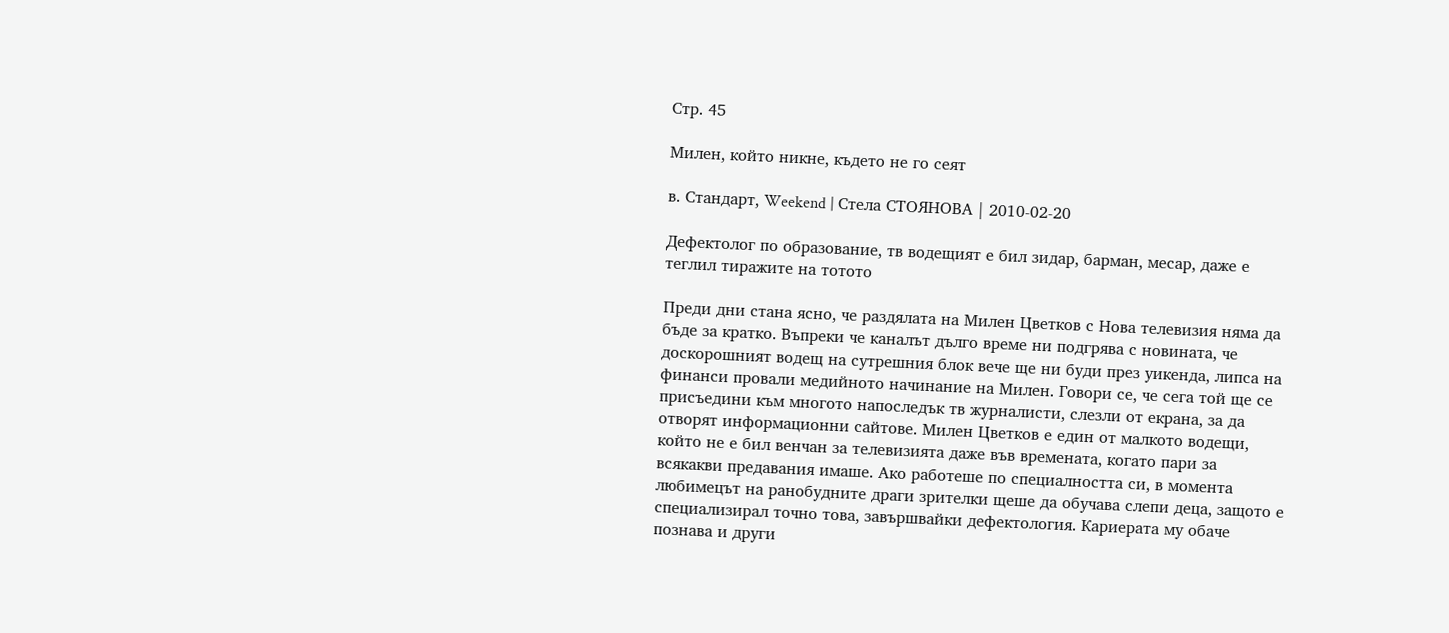Стр. 45

Милен, който никне, където не го сеят

в. Стандарт, Weekend | Стела СТОЯНОВА | 2010-02-20

Дефектолог по образование, тв водещият е бил зидар, барман, месар, даже е теглил тиражите на тотото

Преди дни стана ясно, че раздялата на Милен Цветков с Нова телевизия няма да бъде за кратко. Въпреки че каналът дълго време ни подгрява с новината, че доскорошният водещ на сутрешния блок вече ще ни буди през уикенда, липса на финанси провали медийното начинание на Милен. Говори се, че сега той ще се присъедини към многото напоследък тв журналисти, слезли от екрана, за да отворят информационни сайтове. Милен Цветков е един от малкото водещи, който не е бил венчан за телевизията даже във времената, когато пари за всякакви предавания имаше. Ако работеше по специалността си, в момента любимецът на ранобудните драги зрителки щеше да обучава слепи деца, защото е специализирал точно това, завършвайки дефектология. Кариерата му обаче познава и други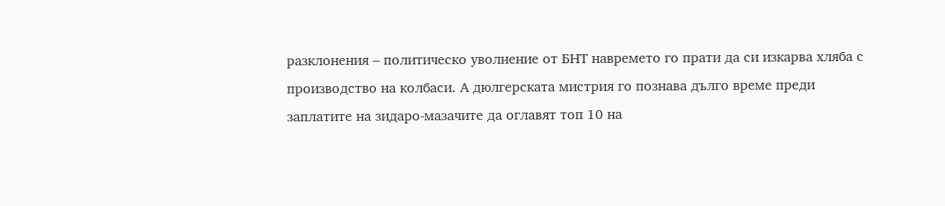разклонения – политическо уволнение от БНТ навремето го прати да си изкарва хляба с производство на колбаси. А дюлгерската мистрия го познава дълго време преди заплатите на зидаро-мазачите да оглавят топ 10 на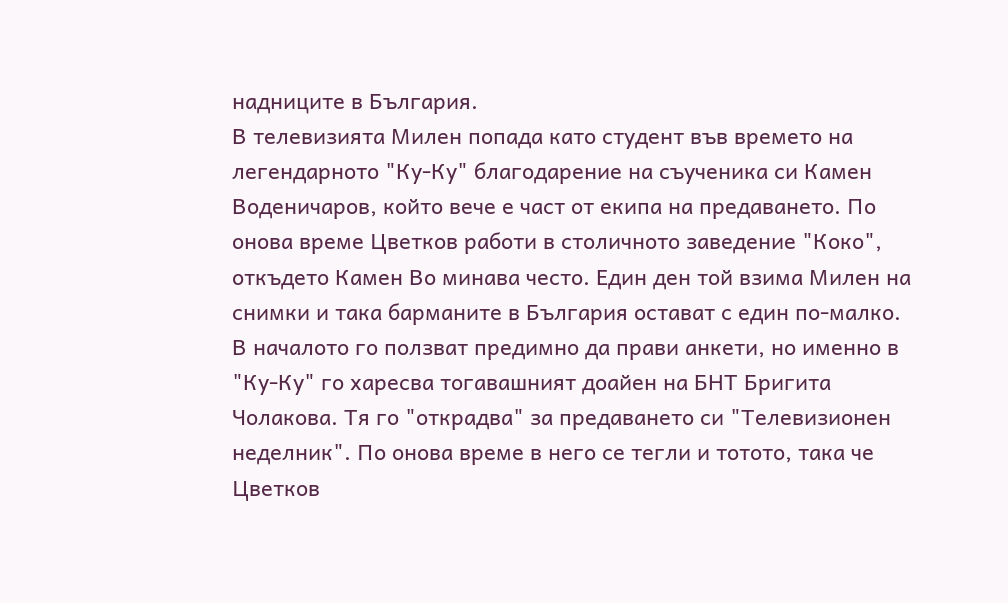надниците в България.
В телевизията Милен попада като студент във времето на легендарното "Ку-Ку" благодарение на съученика си Камен Воденичаров, който вече е част от екипа на предаването. По онова време Цветков работи в столичното заведение "Коко", откъдето Камен Во минава често. Един ден той взима Милен на снимки и така барманите в България остават с един по-малко.
В началото го ползват предимно да прави анкети, но именно в "Ку-Ку" го харесва тогавашният доайен на БНТ Бригита Чолакова. Тя го "открадва" за предаването си "Телевизионен неделник". По онова време в него се тегли и тотото, така че Цветков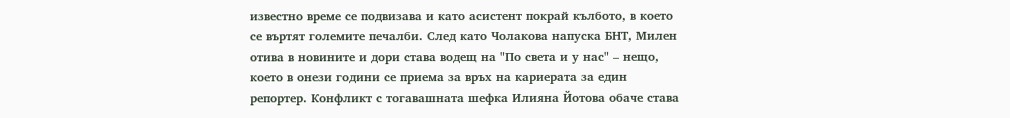известно време се подвизава и като асистент покрай кълбото, в което се въртят големите печалби. След като Чолакова напуска БНТ, Милен отива в новините и дори става водещ на "По света и у нас" – нещо, което в онези години се приема за връх на кариерата за един репортер. Конфликт с тогавашната шефка Илияна Йотова обаче става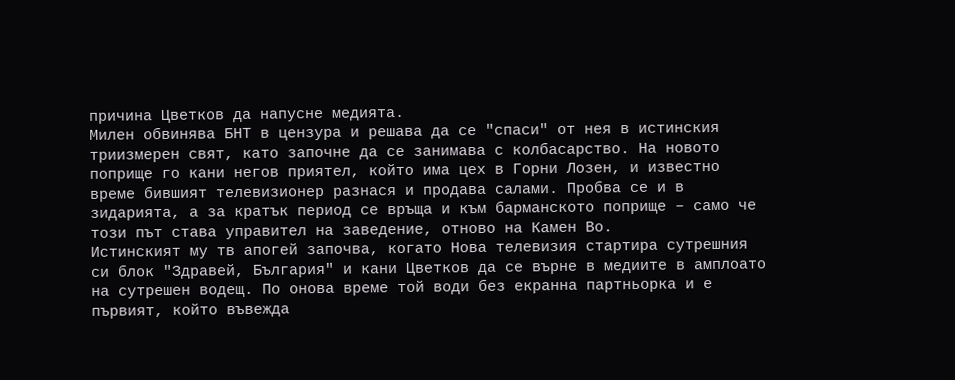причина Цветков да напусне медията.
Милен обвинява БНТ в цензура и решава да се "спаси" от нея в истинския триизмерен свят, като започне да се занимава с колбасарство. На новото поприще го кани негов приятел, който има цех в Горни Лозен, и известно време бившият телевизионер разнася и продава салами. Пробва се и в зидарията, а за кратък период се връща и към барманското поприще – само че този път става управител на заведение, отново на Камен Во.
Истинският му тв апогей започва, когато Нова телевизия стартира сутрешния си блок "Здравей, България" и кани Цветков да се върне в медиите в амплоато на сутрешен водещ. По онова време той води без екранна партньорка и е първият, който въвежда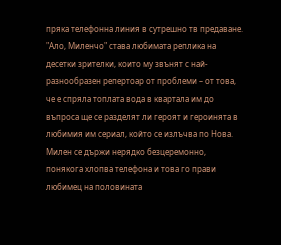пряка телефонна линия в сутрешно тв предаване. "Ало, Миленчо" става любимата реплика на десетки зрителки, които му звънят с най-разнообразен репертоар от проблеми – от това, че е спряла топлата вода в квартала им до въпроса ще се разделят ли героят и героинята в любимия им сериал, който се излъчва по Нова.
Милен се държи нерядко безцеремонно, понякога хлопва телефона и това го прави любимец на половината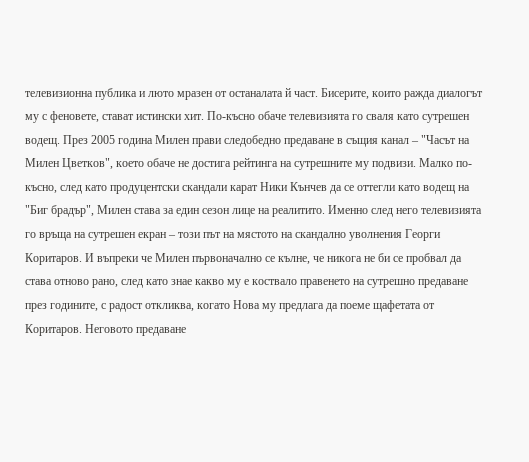телевизионна публика и люто мразен от останалата й част. Бисерите, които ражда диалогът му с феновете, стават истински хит. По-късно обаче телевизията го сваля като сутрешен водещ. През 2005 година Милен прави следобедно предаване в същия канал – "Часът на Милен Цветков", което обаче не достига рейтинга на сутрешните му подвизи. Малко по-късно, след като продуцентски скандали карат Ники Кънчев да се оттегли като водещ на "Биг брадър", Милен става за един сезон лице на реалитито. Именно след него телевизията го връща на сутрешен екран – този път на мястото на скандално уволнения Георги Коритаров. И въпреки че Милен първоначално се кълне, че никога не би се пробвал да става отново рано, след като знае какво му е коствало правенето на сутрешно предаване през годините, с радост откликва, когато Нова му предлага да поеме щафетата от Коритаров. Неговото предаване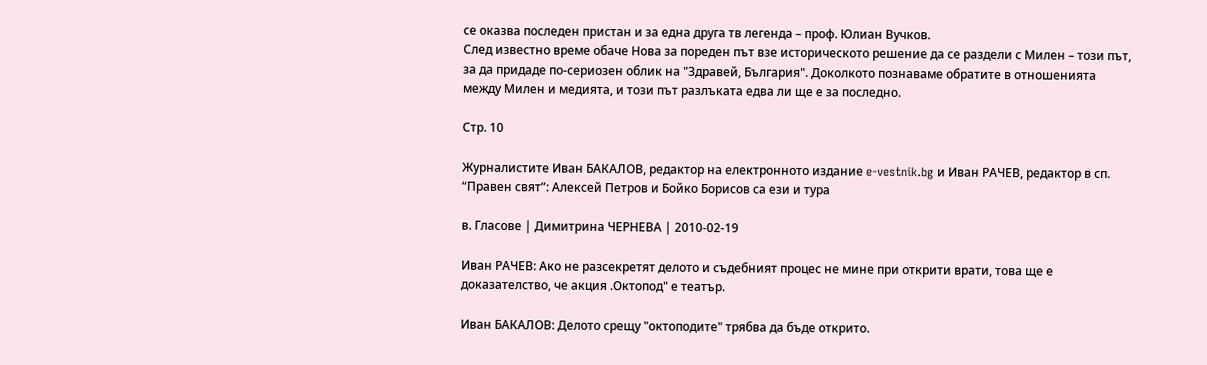се оказва последен пристан и за една друга тв легенда – проф. Юлиан Вучков.
След известно време обаче Нова за пореден път взе историческото решение да се раздели с Милен – този път, за да придаде по-сериозен облик на "Здравей, България". Доколкото познаваме обратите в отношенията между Милен и медията, и този път разлъката едва ли ще е за последно.

Стр. 10

Журналистите Иван БАКАЛОВ, редактор на електронното издание e-vestnik.bg и Иван РАЧЕВ, редактор в сп. “Правен свят”: Алексей Петров и Бойко Борисов са ези и тура

в. Гласове | Димитрина ЧЕРНЕВА | 2010-02-19

Иван РАЧЕВ: Ако не разсекретят делото и съдебният процес не мине при открити врати, това ще е доказателство, че акция .Октопод" е театър.

Иван БАКАЛОВ: Делото срещу "октоподите" трябва да бъде открито.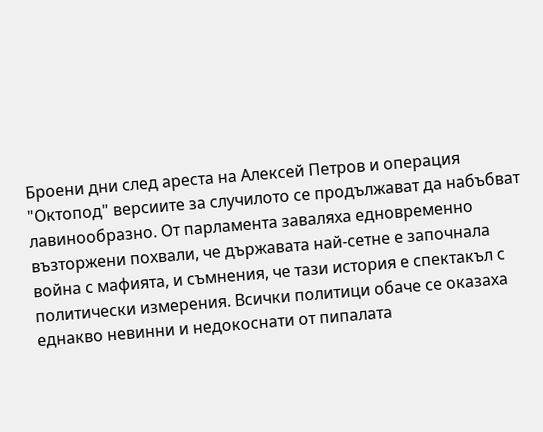Броени дни след ареста на Алексей Петров и операция "Октопод" версиите за случилото се продължават да набъбват лавинообразно. От парламента заваляха едновременно възторжени похвали, че държавата най-сетне е започнала война с мафията, и съмнения, че тази история е спектакъл с политически измерения. Всички политици обаче се оказаха еднакво невинни и недокоснати от пипалата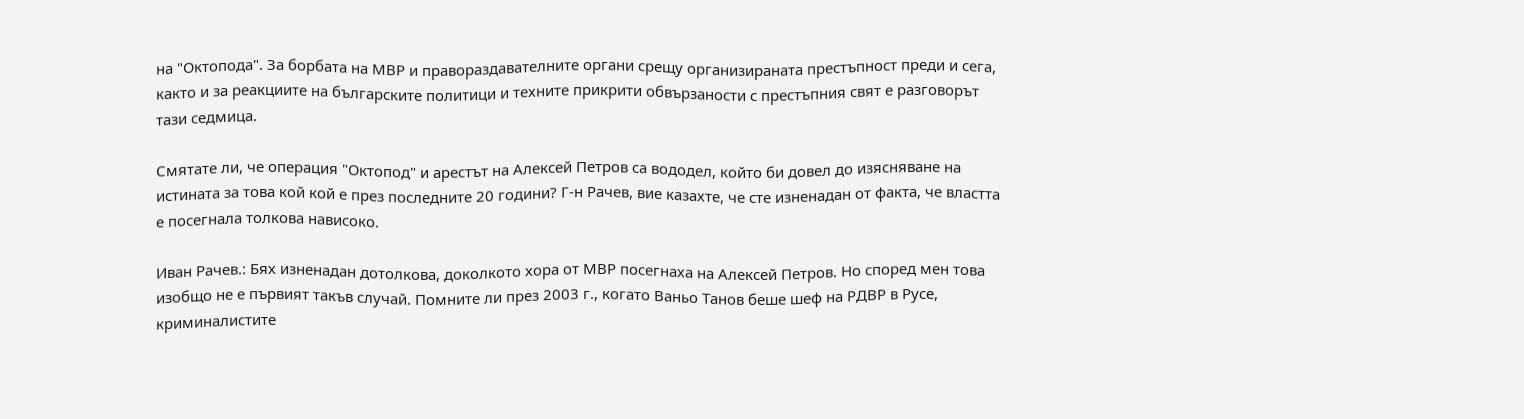на "Октопода". За борбата на МВР и правораздавателните органи срещу организираната престъпност преди и сега, както и за реакциите на българските политици и техните прикрити обвързаности с престъпния свят е разговорът тази седмица.

Смятате ли, че операция "Октопод" и арестът на Алексей Петров са вододел, който би довел до изясняване на истината за това кой кой е през последните 20 години? Г-н Рачев, вие казахте, че сте изненадан от факта, че властта е посегнала толкова нависоко.

Иван Рачев.: Бях изненадан дотолкова, доколкото хора от МВР посегнаха на Алексей Петров. Но според мен това изобщо не е първият такъв случай. Помните ли през 2003 г., когато Ваньо Танов беше шеф на РДВР в Русе, криминалистите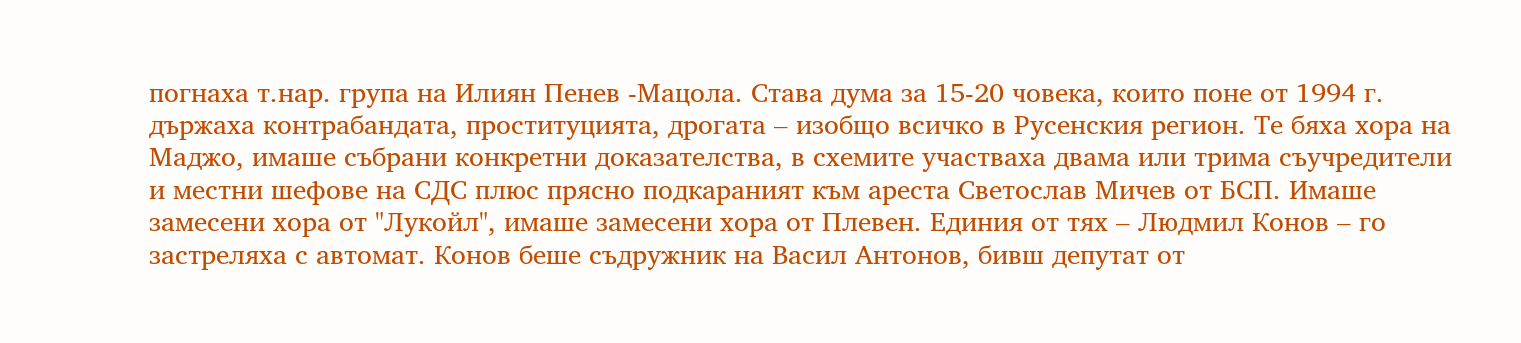погнаха т.нар. група на Илиян Пенев -Мацола. Става дума за 15-20 човека, които поне от 1994 г. държаха контрабандата, проституцията, дрогата – изобщо всичко в Русенския регион. Те бяха хора на Маджо, имаше събрани конкретни доказателства, в схемите участваха двама или трима съучредители и местни шефове на СДС плюс прясно подкараният към ареста Светослав Мичев от БСП. Имаше замесени хора от "Лукойл", имаше замесени хора от Плевен. Единия от тях – Людмил Конов – го застреляха с автомат. Конов беше съдружник на Васил Антонов, бивш депутат от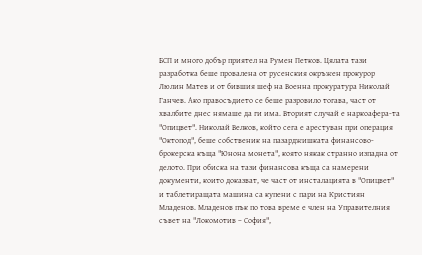БСП и много добър приятел на Румен Петков. Цялата тази разработка беше провалена от русенския окръжен прокурор Люлин Матев и от бившия шеф на Военна прокуратура Николай Ганчев. Ако правосъдието се беше разровило тогава, част от хвалбите днес нямаше да ги има. Вторият случай е наркоафера-та "Опицвет". Николай Велков, който сега е арестуван при операция "Октопод", беше собственик на пазарджишката финансово-брокерска къща "Юнона монета", която някак странно изпадна от делото. При обиска на тази финансова къща са намерени документи, които доказват, че част от инсталацията в "Опицвет" и таблетиращата машина са купени с пари на Кристиян Младенов. Младенов пък по това време е член на Управителния съвет на "Локомотив – София",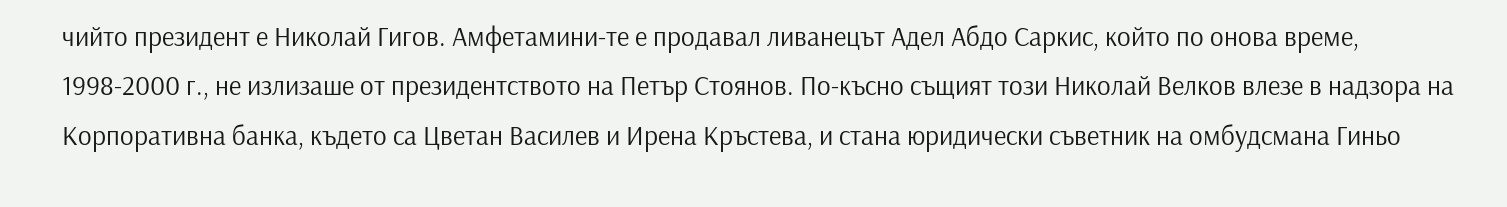чийто президент е Николай Гигов. Амфетамини-те е продавал ливанецът Адел Абдо Саркис, който по онова време, 1998-2000 г., не излизаше от президентството на Петър Стоянов. По-късно същият този Николай Велков влезе в надзора на Корпоративна банка, където са Цветан Василев и Ирена Кръстева, и стана юридически съветник на омбудсмана Гиньо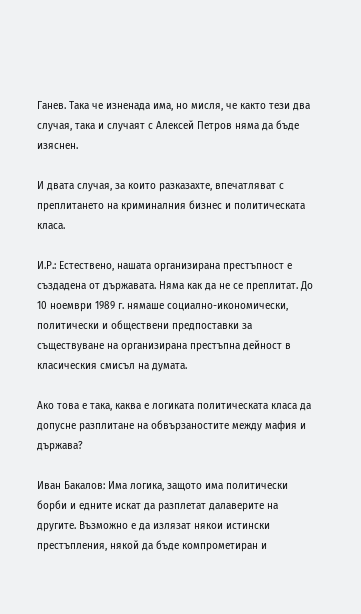Ганев. Така че изненада има, но мисля, че както тези два случая, така и случаят с Алексей Петров няма да бъде изяснен.

И двата случая, за които разказахте, впечатляват с преплитането на криминалния бизнес и политическата класа.

И.Р.: Естествено, нашата организирана престъпност е създадена от държавата. Няма как да не се преплитат. До 10 ноември 1989 г. нямаше социално-икономически, политически и обществени предпоставки за съществуване на организирана престъпна дейност в класическия смисъл на думата.

Ако това е така, каква е логиката политическата класа да допусне разплитане на обвързаностите между мафия и държава?

Иван Бакалов: Има логика, защото има политически борби и едните искат да разплетат далаверите на другите. Възможно е да излязат някои истински престъпления, някой да бъде компрометиран и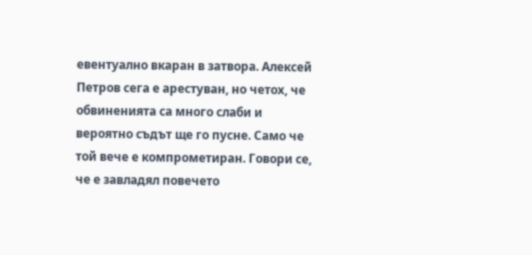евентуално вкаран в затвора. Алексей Петров сега е арестуван, но четох, че обвиненията са много слаби и вероятно съдът ще го пусне. Само че той вече е компрометиран. Говори се, че е завладял повечето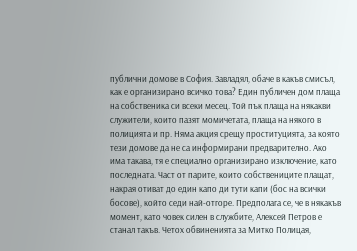публични домове в София. Завладял, обаче в какъв смисъл, как е организирано всичко това? Един публичен дом плаща на собственика си всеки месец. Той пък плаща на някакви служители, които пазят момичетата, плаща на някого в полицията и пр. Няма акция срещу проституцията, за която тези домове да не са информирани предварително. Ако има такава, тя е специално организирано изключение, като последната. Част от парите, които собствениците плащат, накрая отиват до един капо ди тути капи (бос на всички босове), който седи най-отгоре. Предполага се, че в някакъв момент, като човек силен в службите, Алексей Петров е станал такъв. Четох обвиненията за Митко Полицая,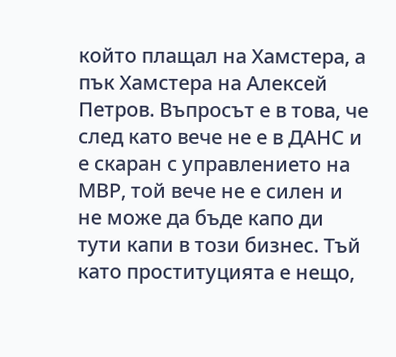който плащал на Хамстера, а пък Хамстера на Алексей Петров. Въпросът е в това, че след като вече не е в ДАНС и е скаран с управлението на МВР, той вече не е силен и не може да бъде капо ди тути капи в този бизнес. Тъй като проституцията е нещо,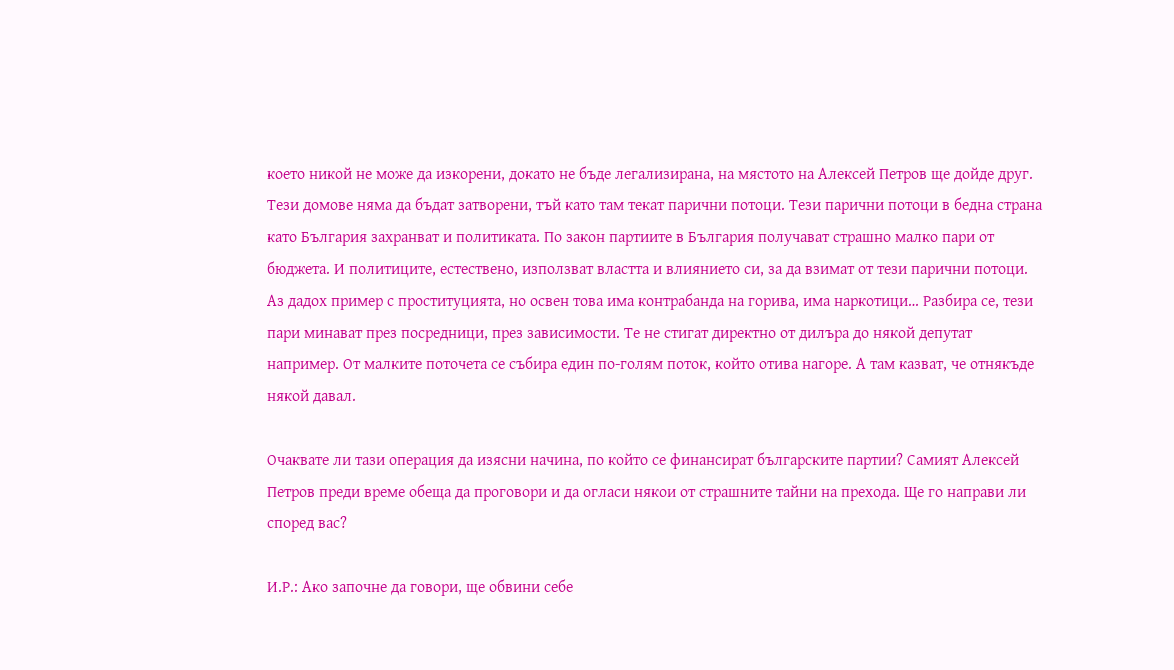което никой не може да изкорени, докато не бъде легализирана, на мястото на Алексей Петров ще дойде друг. Тези домове няма да бъдат затворени, тъй като там текат парични потоци. Тези парични потоци в бедна страна като България захранват и политиката. По закон партиите в България получават страшно малко пари от бюджета. И политиците, естествено, използват властта и влиянието си, за да взимат от тези парични потоци. Аз дадох пример с проституцията, но освен това има контрабанда на горива, има наркотици… Разбира се, тези пари минават през посредници, през зависимости. Те не стигат директно от дилъра до някой депутат например. От малките поточета се събира един по-голям поток, който отива нагоре. А там казват, че отнякъде някой давал.

Очаквате ли тази операция да изясни начина, по който се финансират българските партии? Самият Алексей Петров преди време обеща да проговори и да огласи някои от страшните тайни на прехода. Ще го направи ли според вас?

И.Р.: Ако започне да говори, ще обвини себе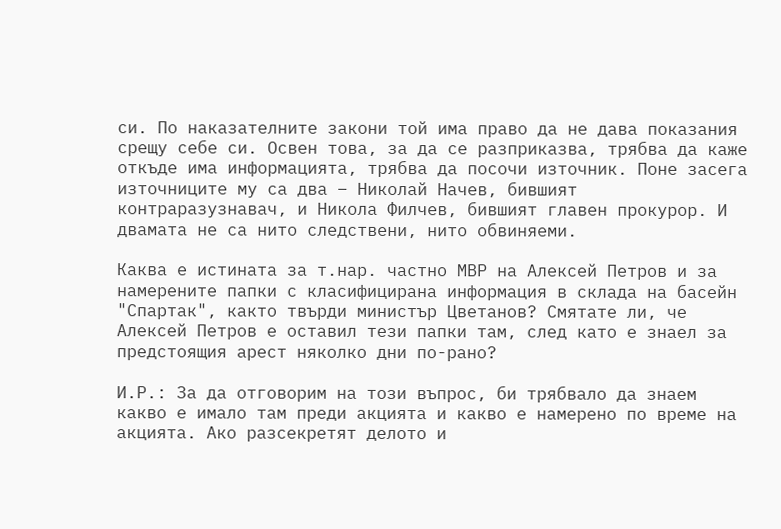си. По наказателните закони той има право да не дава показания срещу себе си. Освен това, за да се разприказва, трябва да каже откъде има информацията, трябва да посочи източник. Поне засега източниците му са два – Николай Начев, бившият контраразузнавач, и Никола Филчев, бившият главен прокурор. И двамата не са нито следствени, нито обвиняеми.

Каква е истината за т.нар. частно МВР на Алексей Петров и за намерените папки с класифицирана информация в склада на басейн "Спартак", както твърди министър Цветанов? Смятате ли, че Алексей Петров е оставил тези папки там, след като е знаел за предстоящия арест няколко дни по-рано?

И.Р.: За да отговорим на този въпрос, би трябвало да знаем какво е имало там преди акцията и какво е намерено по време на акцията. Ако разсекретят делото и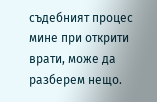съдебният процес мине при открити врати, може да разберем нещо.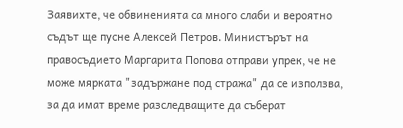Заявихте, че обвиненията са много слаби и вероятно съдът ще пусне Алексей Петров. Министърът на правосъдието Маргарита Попова отправи упрек, че не може мярката "задържане под стража" да се използва, за да имат време разследващите да съберат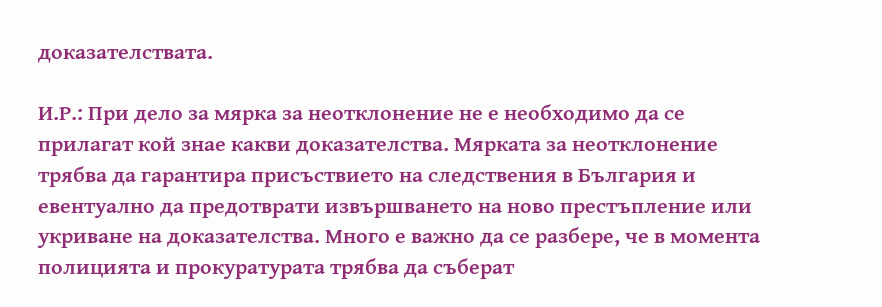доказателствата.

И.Р.: При дело за мярка за неотклонение не е необходимо да се прилагат кой знае какви доказателства. Мярката за неотклонение трябва да гарантира присъствието на следствения в България и евентуално да предотврати извършването на ново престъпление или укриване на доказателства. Много е важно да се разбере, че в момента полицията и прокуратурата трябва да съберат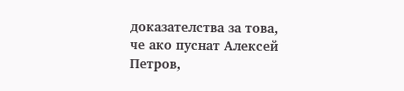доказателства за това, че ако пуснат Алексей Петров,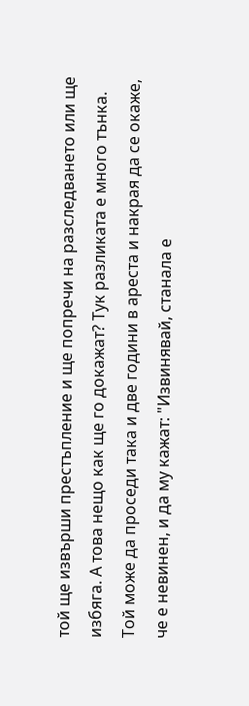той ще извърши престъпление и ще попречи на разследването или ще избяга. А това нещо как ще го докажат? Тук разликата е много тънка. Той може да проседи така и две години в ареста и накрая да се окаже, че е невинен, и да му кажат: "Извинявай, станала е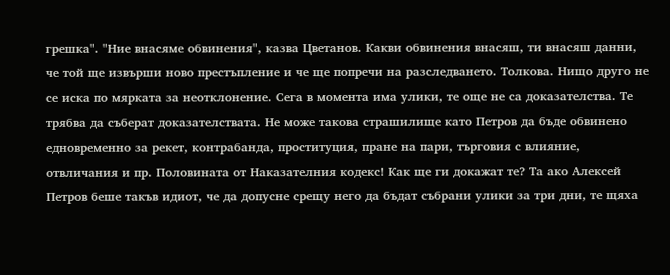грешка". "Ние внасяме обвинения", казва Цветанов. Какви обвинения внасяш, ти внасяш данни, че той ще извърши ново престъпление и че ще попречи на разследването. Толкова. Нищо друго не се иска по мярката за неотклонение. Сега в момента има улики, те още не са доказателства. Те трябва да съберат доказателствата. Не може такова страшилище като Петров да бъде обвинено едновременно за рекет, контрабанда, проституция, пране на пари, търговия с влияние, отвличания и пр. Половината от Наказателния кодекс! Как ще ги докажат те? Та ако Алексей Петров беше такъв идиот, че да допусне срещу него да бъдат събрани улики за три дни, те щяха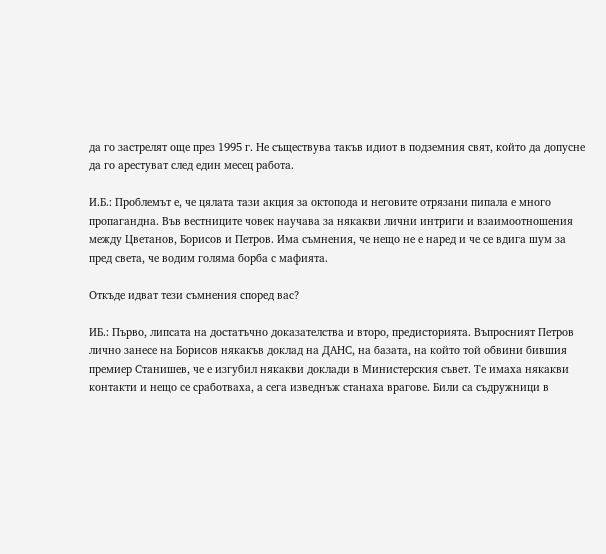да го застрелят още през 1995 г. Не съществува такъв идиот в подземния свят, който да допусне да го арестуват след един месец работа.

И.Б.: Проблемът е, че цялата тази акция за октопода и неговите отрязани пипала е много пропагандна. Във вестниците човек научава за някакви лични интриги и взаимоотношения между Цветанов, Борисов и Петров. Има съмнения, че нещо не е наред и че се вдига шум за пред света, че водим голяма борба с мафията.

Откъде идват тези съмнения според вас?

ИБ.: Първо, липсата на достатъчно доказателства и второ, предисторията. Въпросният Петров лично занесе на Борисов някакъв доклад на ДАНС, на базата, на който той обвини бившия премиер Станишев, че е изгубил някакви доклади в Министерския съвет. Те имаха някакви контакти и нещо се сработваха, а сега изведнъж станаха врагове. Били са съдружници в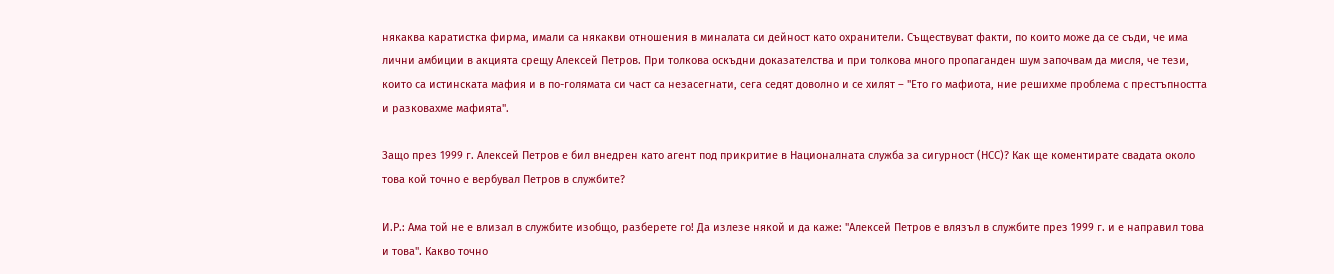някаква каратистка фирма, имали са някакви отношения в миналата си дейност като охранители. Съществуват факти, по които може да се съди, че има лични амбиции в акцията срещу Алексей Петров. При толкова оскъдни доказателства и при толкова много пропаганден шум започвам да мисля, че тези, които са истинската мафия и в по-голямата си част са незасегнати, сега седят доволно и се хилят – "Ето го мафиота, ние решихме проблема с престъпността и разковахме мафията".

Защо през 1999 г. Алексей Петров е бил внедрен като агент под прикритие в Националната служба за сигурност (НСС)? Как ще коментирате свадата около това кой точно е вербувал Петров в службите?

И.Р.: Ама той не е влизал в службите изобщо, разберете го! Да излезе някой и да каже: "Алексей Петров е влязъл в службите през 1999 г. и е направил това и това". Какво точно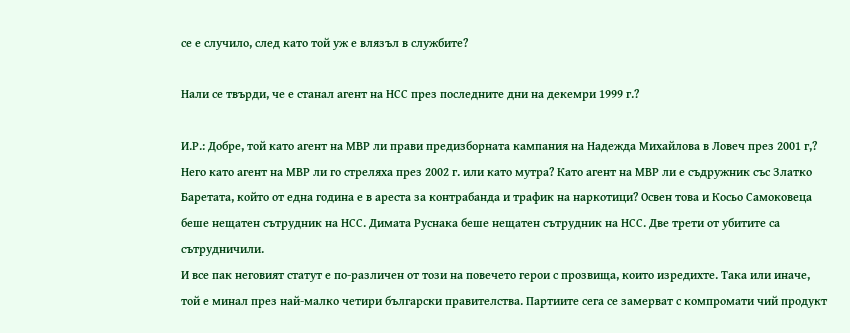се е случило, след като той уж е влязъл в службите?

Нали се твърди, че е станал агент на НСС през последните дни на декемри 1999 г.?

И.Р.: Добре, той като агент на МВР ли прави предизборната кампания на Надежда Михайлова в Ловеч през 2001 г,? Него като агент на МВР ли го стреляха през 2002 г. или като мутра? Като агент на МВР ли е съдружник със Златко Баретата, който от една година е в ареста за контрабанда и трафик на наркотици? Освен това и Косьо Самоковеца беше нещатен сътрудник на НСС. Димата Руснака беше нещатен сътрудник на НСС. Две трети от убитите са сътрудничили.
И все пак неговият статут е по-различен от този на повечето герои с прозвища, които изредихте. Така или иначе, той е минал през най-малко четири български правителства. Партиите сега се замерват с компромати чий продукт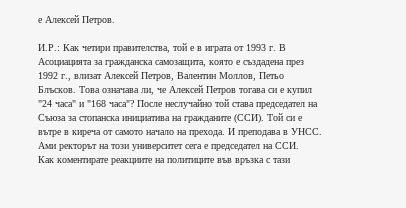е Алексей Петров.

И.Р.: Как четири правителства, той е в играта от 1993 г. В Асоциацията за гражданска самозащита, която е създадена през 1992 г., влизат Алексей Петров, Валентин Моллов, Петьо Блъсков. Това означава ли, че Алексей Петров тогава си е купил "24 часа" и "168 часа"? После неслучайно той става председател на Съюза за стопанска инициатива на гражданите (ССИ). Той си е вътре в киреча от самото начало на прехода. И преподава в УНСС. Ами ректорът на този университет сега е председател на ССИ.
Как коментирате реакциите на политиците във връзка с тази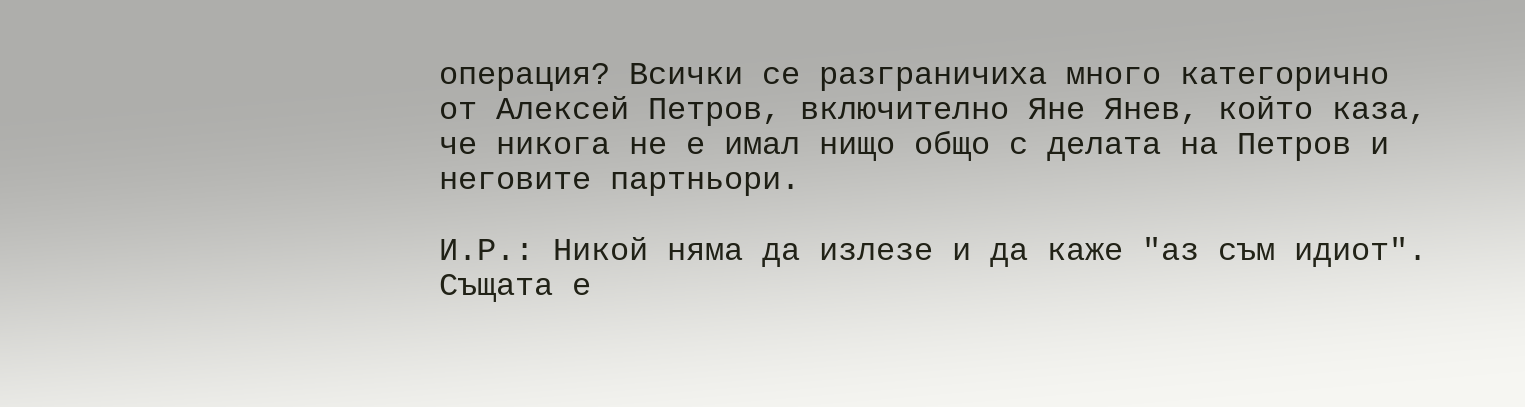операция? Всички се разграничиха много категорично от Алексей Петров, включително Яне Янев, който каза, че никога не е имал нищо общо с делата на Петров и неговите партньори.

И.Р.: Никой няма да излезе и да каже "аз съм идиот". Същата е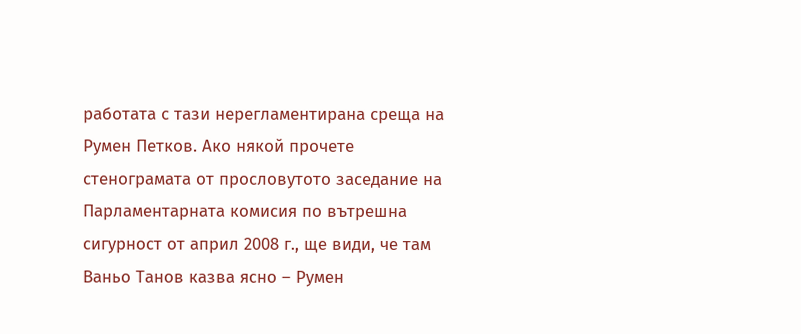работата с тази нерегламентирана среща на Румен Петков. Ако някой прочете стенограмата от прословутото заседание на Парламентарната комисия по вътрешна сигурност от април 2008 г., ще види, че там Ваньо Танов казва ясно – Румен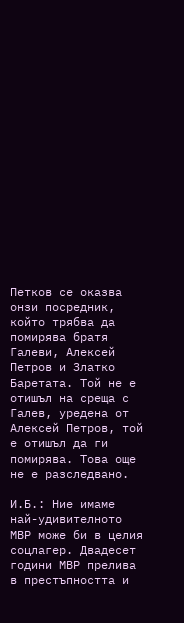Петков се оказва онзи посредник, който трябва да помирява братя Галеви, Алексей Петров и Златко Баретата. Той не е отишъл на среща с Галев, уредена от Алексей Петров, той е отишъл да ги помирява. Това още не е разследвано.

И.Б.: Ние имаме най-удивителното МВР може би в целия соцлагер. Двадесет години МВР прелива в престъпността и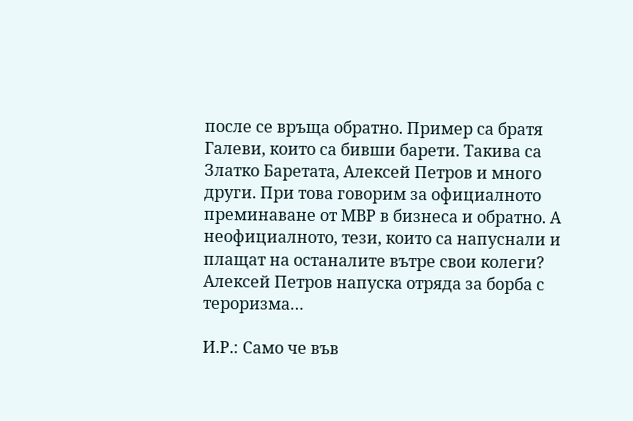после се връща обратно. Пример са братя Галеви, които са бивши барети. Такива са Златко Баретата, Алексей Петров и много други. При това говорим за официалното преминаване от МВР в бизнеса и обратно. А неофициалното, тези, които са напуснали и плащат на останалите вътре свои колеги? Алексей Петров напуска отряда за борба с тероризма…

И.Р.: Само че във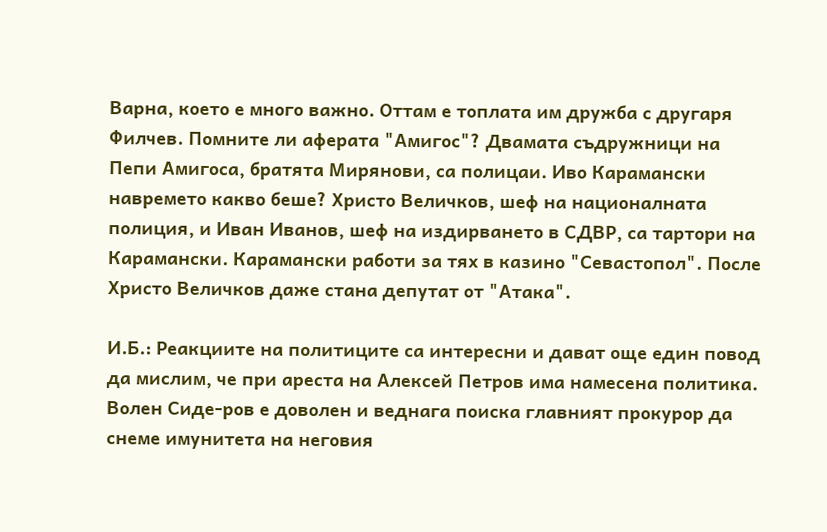Варна, което е много важно. Оттам е топлата им дружба с другаря Филчев. Помните ли аферата "Амигос"? Двамата съдружници на Пепи Амигоса, братята Мирянови, са полицаи. Иво Карамански навремето какво беше? Христо Величков, шеф на националната полиция, и Иван Иванов, шеф на издирването в СДВР, са тартори на Карамански. Карамански работи за тях в казино "Севастопол". После Христо Величков даже стана депутат от "Атака".

И.Б.: Реакциите на политиците са интересни и дават още един повод да мислим, че при ареста на Алексей Петров има намесена политика. Волен Сиде-ров е доволен и веднага поиска главният прокурор да снеме имунитета на неговия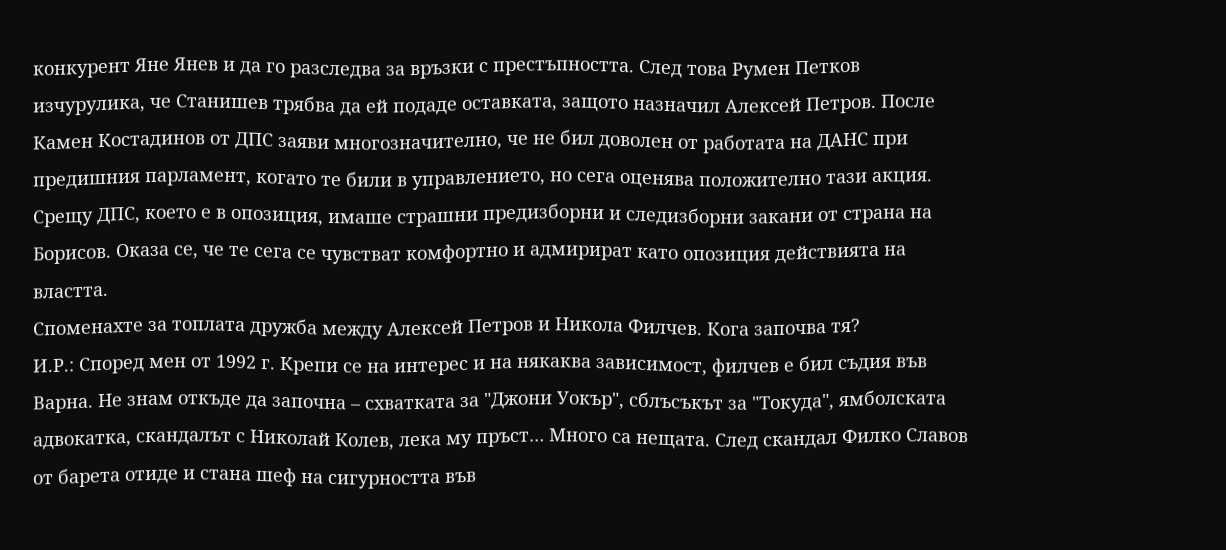конкурент Яне Янев и да го разследва за връзки с престъпността. След това Румен Петков изчурулика, че Станишев трябва да ей подаде оставката, защото назначил Алексей Петров. После Камен Костадинов от ДПС заяви многозначително, че не бил доволен от работата на ДАНС при предишния парламент, когато те били в управлението, но сега оценява положително тази акция. Срещу ДПС, което е в опозиция, имаше страшни предизборни и следизборни закани от страна на Борисов. Оказа се, че те сега се чувстват комфортно и адмирират като опозиция действията на властта.
Споменахте за топлата дружба между Алексей Петров и Никола Филчев. Кога започва тя?
И.Р.: Според мен от 1992 г. Крепи се на интерес и на някаква зависимост, филчев е бил съдия във Варна. Не знам откъде да започна – схватката за "Джони Уокър", сблъсъкът за "Токуда", ямболската адвокатка, скандалът с Николай Колев, лека му пръст… Много са нещата. След скандал Филко Славов от барета отиде и стана шеф на сигурността във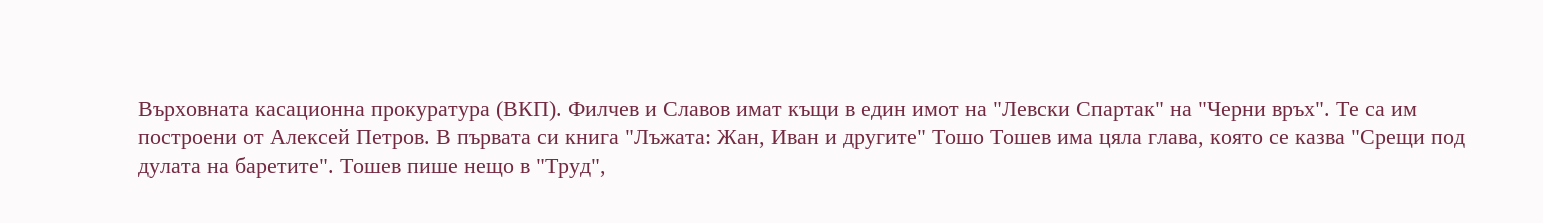Върховната касационна прокуратура (ВКП). Филчев и Славов имат къщи в един имот на "Левски Спартак" на "Черни връх". Те са им построени от Алексей Петров. В първата си книга "Лъжата: Жан, Иван и другите" Тошо Тошев има цяла глава, която се казва "Срещи под дулата на баретите". Тошев пише нещо в "Труд",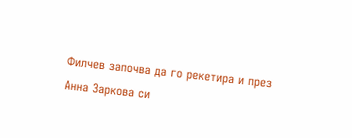Филчев започва да го рекетира и през Анна Заркова си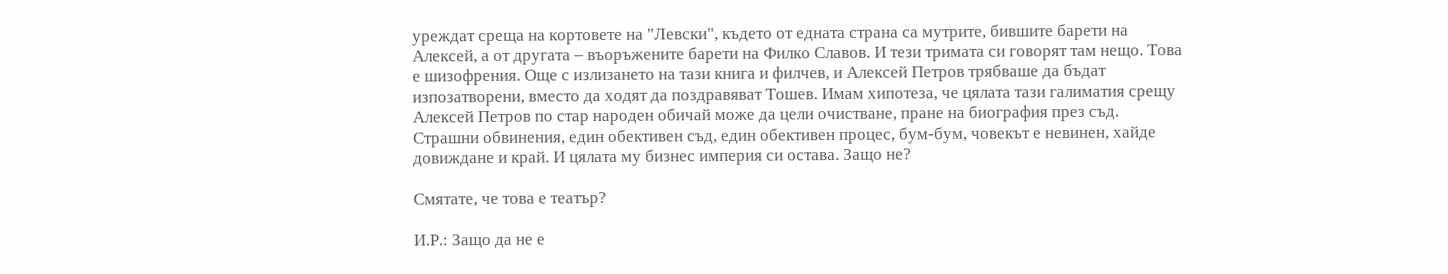уреждат среща на кортовете на "Левски", където от едната страна са мутрите, бившите барети на Алексей, а от другата – въоръжените барети на Филко Славов. И тези тримата си говорят там нещо. Това е шизофрения. Още с излизането на тази книга и филчев, и Алексей Петров трябваше да бъдат изпозатворени, вместо да ходят да поздравяват Тошев. Имам хипотеза, че цялата тази галиматия срещу Алексей Петров по стар народен обичай може да цели очистване, пране на биография през съд. Страшни обвинения, един обективен съд, един обективен процес, бум-бум, човекът е невинен, хайде довиждане и край. И цялата му бизнес империя си остава. Защо не?

Смятате, че това е театър?

И.Р.: Защо да не е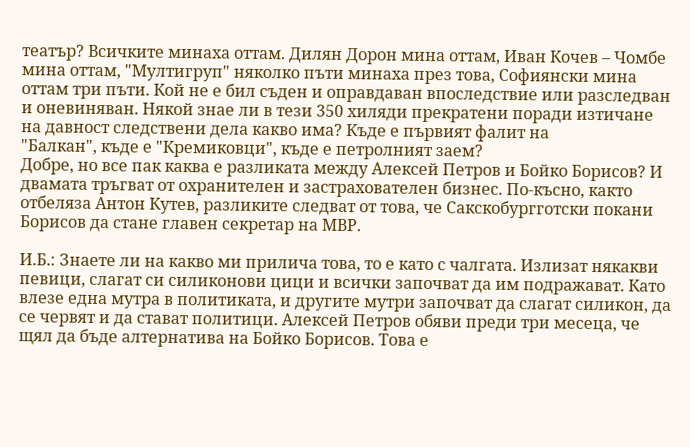театър? Всичките минаха оттам. Дилян Дорон мина оттам, Иван Кочев – Чомбе мина оттам, "Мултигруп" няколко пъти минаха през това, Софиянски мина оттам три пъти. Кой не е бил съден и оправдаван впоследствие или разследван и оневиняван. Някой знае ли в тези 350 хиляди прекратени поради изтичане на давност следствени дела какво има? Къде е първият фалит на
"Балкан", къде е "Кремиковци", къде е петролният заем?
Добре, но все пак каква е разликата между Алексей Петров и Бойко Борисов? И двамата тръгват от охранителен и застрахователен бизнес. По-късно, както отбеляза Антон Кутев, разликите следват от това, че Сакскобургготски покани Борисов да стане главен секретар на МВР.

И.Б.: Знаете ли на какво ми прилича това, то е като с чалгата. Излизат някакви певици, слагат си силиконови цици и всички започват да им подражават. Като влезе една мутра в политиката, и другите мутри започват да слагат силикон, да се червят и да стават политици. Алексей Петров обяви преди три месеца, че щял да бъде алтернатива на Бойко Борисов. Това е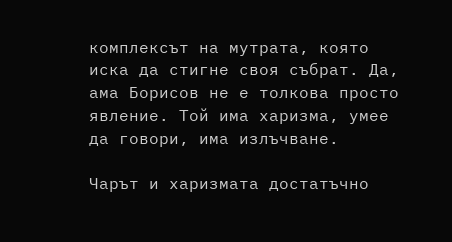комплексът на мутрата, която иска да стигне своя събрат. Да, ама Борисов не е толкова просто явление. Той има харизма, умее да говори, има излъчване.

Чарът и харизмата достатъчно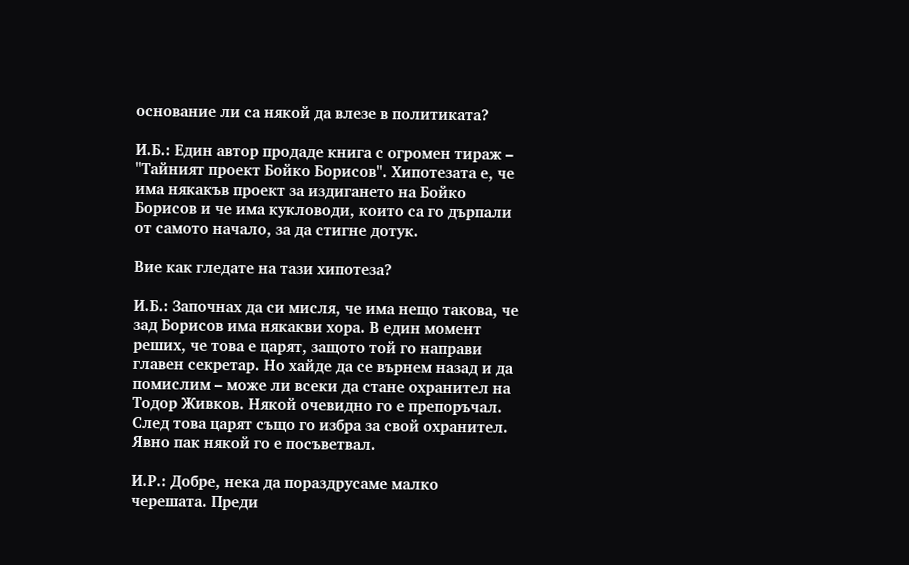основание ли са някой да влезе в политиката?

И.Б.: Един автор продаде книга с огромен тираж – "Тайният проект Бойко Борисов". Хипотезата е, че има някакъв проект за издигането на Бойко Борисов и че има кукловоди, които са го дърпали от самото начало, за да стигне дотук.

Вие как гледате на тази хипотеза?

И.Б.: Започнах да си мисля, че има нещо такова, че зад Борисов има някакви хора. В един момент реших, че това е царят, защото той го направи главен секретар. Но хайде да се върнем назад и да помислим – може ли всеки да стане охранител на Тодор Живков. Някой очевидно го е препоръчал. След това царят също го избра за свой охранител. Явно пак някой го е посъветвал.

И.Р.: Добре, нека да пораздрусаме малко черешата. Преди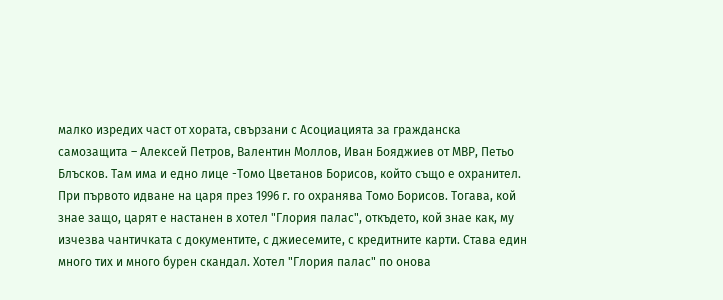малко изредих част от хората, свързани с Асоциацията за гражданска самозащита – Алексей Петров, Валентин Моллов, Иван Бояджиев от МВР, Петьо Блъсков. Там има и едно лице -Томо Цветанов Борисов, който също е охранител. При първото идване на царя през 1996 г. го охранява Томо Борисов. Тогава, кой знае защо, царят е настанен в хотел "Глория палас", откъдето, кой знае как, му изчезва чантичката с документите, с джиесемите, с кредитните карти. Става един много тих и много бурен скандал. Хотел "Глория палас" по онова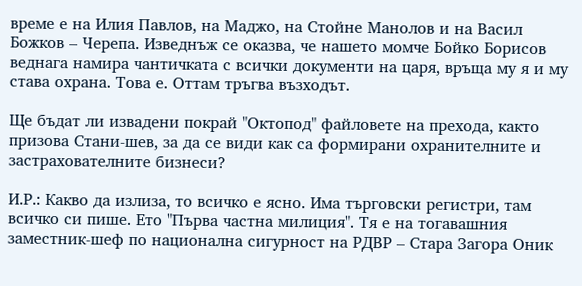време е на Илия Павлов, на Маджо, на Стойне Манолов и на Васил Божков – Черепа. Изведнъж се оказва, че нашето момче Бойко Борисов веднага намира чантичката с всички документи на царя, връща му я и му става охрана. Това е. Оттам тръгва възходът.

Ще бъдат ли извадени покрай "Октопод" файловете на прехода, както призова Стани-шев, за да се види как са формирани охранителните и застрахователните бизнеси?

И.Р.: Какво да излиза, то всичко е ясно. Има търговски регистри, там всичко си пише. Ето "Първа частна милиция". Тя е на тогавашния заместник-шеф по национална сигурност на РДВР – Стара Загора Оник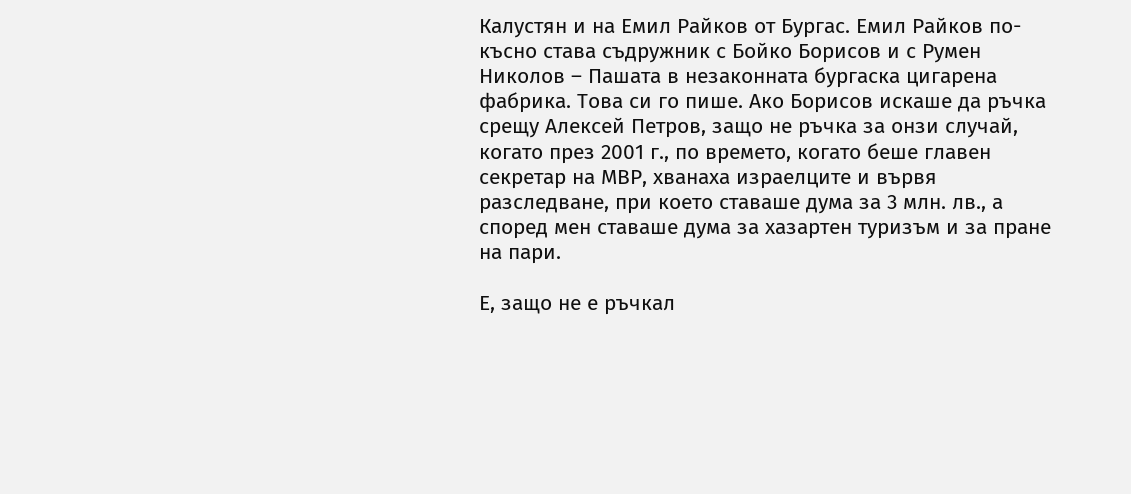Калустян и на Емил Райков от Бургас. Емил Райков по-късно става съдружник с Бойко Борисов и с Румен Николов – Пашата в незаконната бургаска цигарена фабрика. Това си го пише. Ако Борисов искаше да ръчка срещу Алексей Петров, защо не ръчка за онзи случай, когато през 2001 г., по времето, когато беше главен секретар на МВР, хванаха израелците и вървя разследване, при което ставаше дума за 3 млн. лв., а според мен ставаше дума за хазартен туризъм и за пране на пари.

Е, защо не е ръчкал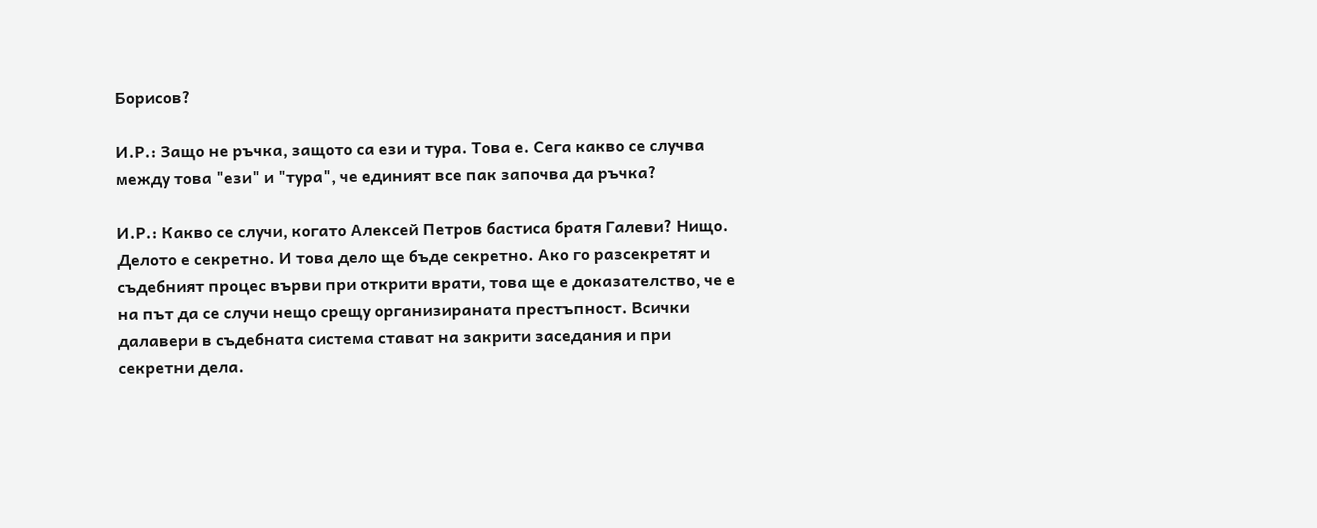Борисов?

И.Р.: Защо не ръчка, защото са ези и тура. Това е. Сега какво се случва между това "ези" и "тура", че единият все пак започва да ръчка?

И.Р.: Какво се случи, когато Алексей Петров бастиса братя Галеви? Нищо. Делото е секретно. И това дело ще бъде секретно. Ако го разсекретят и съдебният процес върви при открити врати, това ще е доказателство, че е на път да се случи нещо срещу организираната престъпност. Всички далавери в съдебната система стават на закрити заседания и при секретни дела.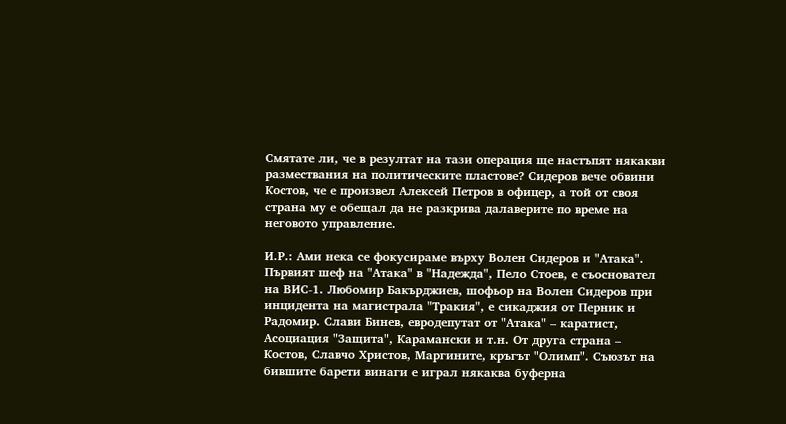Смятате ли, че в резултат на тази операция ще настъпят някакви размествания на политическите пластове? Сидеров вече обвини Костов, че е произвел Алексей Петров в офицер, а той от своя страна му е обещал да не разкрива далаверите по време на неговото управление.

И.Р.: Ами нека се фокусираме върху Волен Сидеров и "Атака". Първият шеф на "Атака" в "Надежда", Пело Стоев, е съосновател на ВИС-1. Любомир Бакърджиев, шофьор на Волен Сидеров при инцидента на магистрала "Тракия", е сикаджия от Перник и Радомир. Слави Бинев, евродепутат от "Атака" – каратист, Асоциация "Защита", Карамански и т.н. От друга страна – Костов, Славчо Христов, Маргините, кръгът "Олимп". Съюзът на бившите барети винаги е играл някаква буферна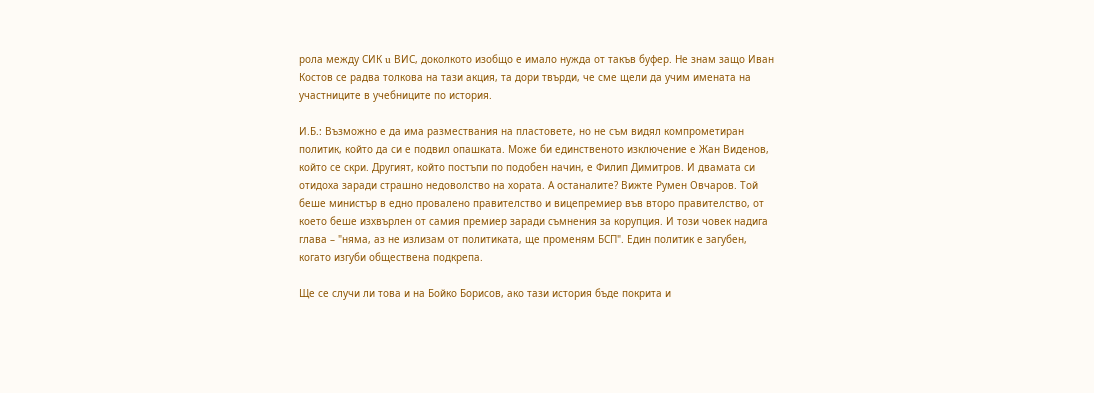рола между СИК u ВИС, доколкото изобщо е имало нужда от такъв буфер. Не знам защо Иван Костов се радва толкова на тази акция, та дори твърди, че сме щели да учим имената на участниците в учебниците по история.

И.Б.: Възможно е да има размествания на пластовете, но не съм видял компрометиран политик, който да си е подвил опашката. Може би единственото изключение е Жан Виденов, който се скри. Другият, който постъпи по подобен начин, е Филип Димитров. И двамата си отидоха заради страшно недоволство на хората. А останалите? Вижте Румен Овчаров. Той беше министър в едно провалено правителство и вицепремиер във второ правителство, от което беше изхвърлен от самия премиер заради съмнения за корупция. И този човек надига глава – "няма, аз не излизам от политиката, ще променям БСП". Един политик е загубен, когато изгуби обществена подкрепа.

Ще се случи ли това и на Бойко Борисов, ако тази история бъде покрита и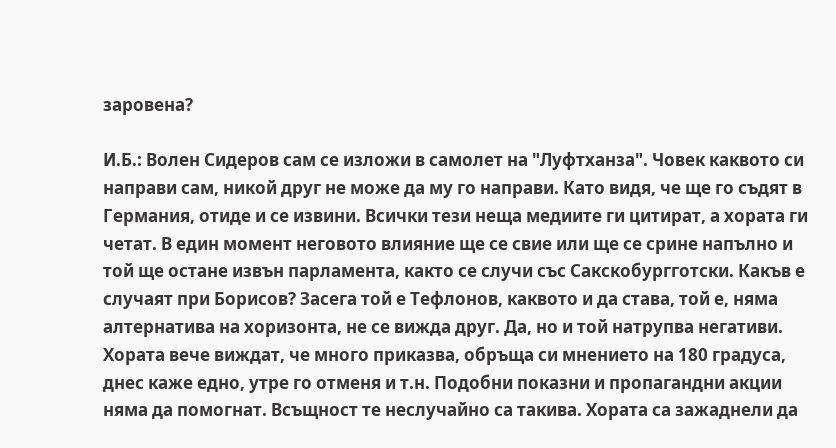заровена?

И.Б.: Волен Сидеров сам се изложи в самолет на "Луфтханза". Човек каквото си направи сам, никой друг не може да му го направи. Като видя, че ще го съдят в Германия, отиде и се извини. Всички тези неща медиите ги цитират, а хората ги четат. В един момент неговото влияние ще се свие или ще се срине напълно и той ще остане извън парламента, както се случи със Сакскобургготски. Какъв е случаят при Борисов? Засега той е Тефлонов, каквото и да става, той е, няма алтернатива на хоризонта, не се вижда друг. Да, но и той натрупва негативи. Хората вече виждат, че много приказва, обръща си мнението на 180 градуса, днес каже едно, утре го отменя и т.н. Подобни показни и пропагандни акции няма да помогнат. Всъщност те неслучайно са такива. Хората са зажаднели да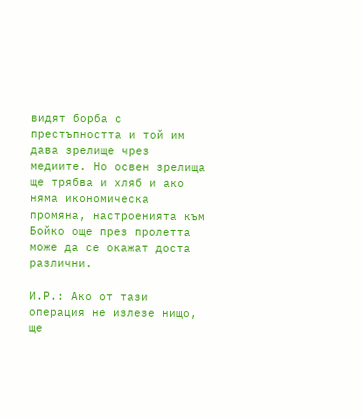видят борба с престъпността и той им дава зрелище чрез медиите. Но освен зрелища ще трябва и хляб и ако няма икономическа промяна, настроенията към Бойко още през пролетта може да се окажат доста различни.

И.Р.: Ако от тази операция не излезе нищо, ще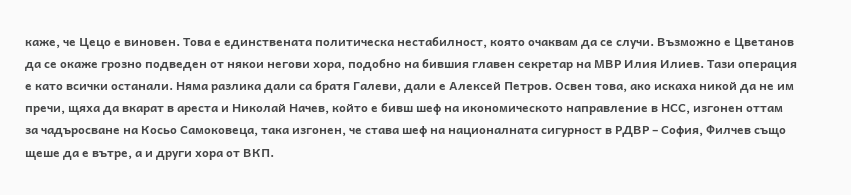каже, че Цецо е виновен. Това е единствената политическа нестабилност, която очаквам да се случи. Възможно е Цветанов да се окаже грозно подведен от някои негови хора, подобно на бившия главен секретар на МВР Илия Илиев. Тази операция е като всички останали. Няма разлика дали са братя Галеви, дали е Алексей Петров. Освен това, ако искаха никой да не им пречи, щяха да вкарат в ареста и Николай Начев, който е бивш шеф на икономическото направление в НСС, изгонен оттам за чадъросване на Косьо Самоковеца, така изгонен, че става шеф на националната сигурност в РДВР – София, Филчев също щеше да е вътре, а и други хора от ВКП.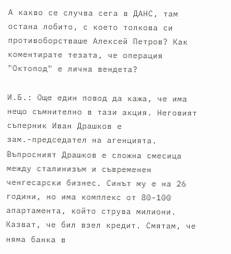А какво се случва сега в ДАНС, там остана лобито, с което толкова си противоборстваше Алексей Петров? Как коментирате тезата, че операция "Октопод" е лична вендета?

И.Б.: Още един повод да кажа, че има нещо съмнително в тази акция. Неговият съперник Иван Драшков е зам.-председател на агенцията. Въпросният Драшков е сложна смесица между сталинизъм и съвременен ченгесарски бизнес. Синът му е на 26 години, но има комплекс от 80-100 апартамента, който струва милиони. Казват, че бил взел кредит. Смятам, че няма банка в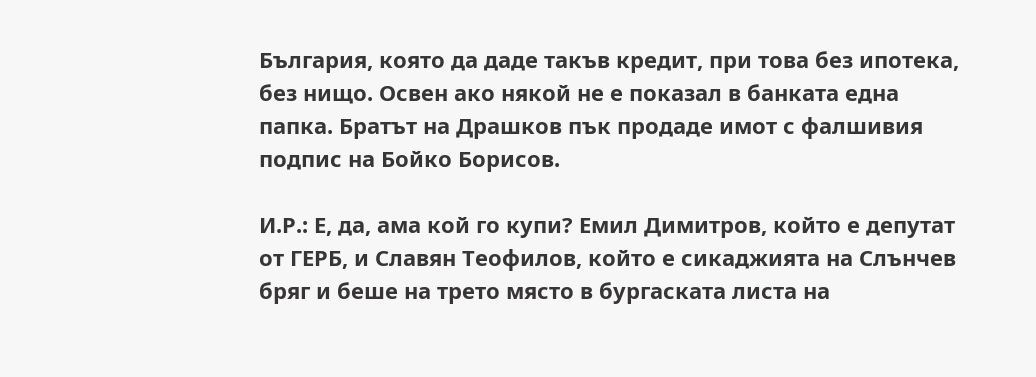България, която да даде такъв кредит, при това без ипотека, без нищо. Освен ако някой не е показал в банката една папка. Братът на Драшков пък продаде имот с фалшивия подпис на Бойко Борисов.

И.Р.: Е, да, ама кой го купи? Емил Димитров, който е депутат от ГЕРБ, и Славян Теофилов, който е сикаджията на Слънчев бряг и беше на трето място в бургаската листа на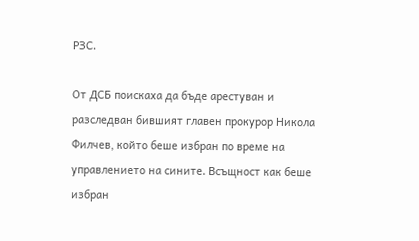РЗС.

От ДСБ поискаха да бъде арестуван и разследван бившият главен прокурор Никола Филчев, който беше избран по време на управлението на сините. Всъщност как беше избран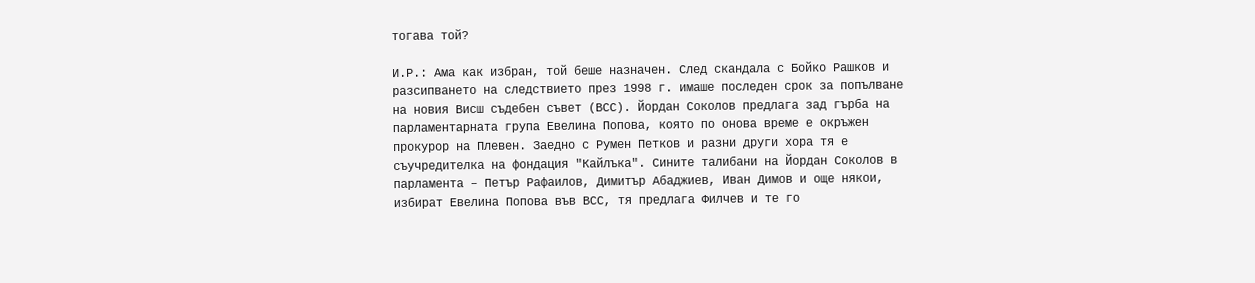тогава той?

И.Р.: Ама как избран, той беше назначен. След скандала с Бойко Рашков и разсипването на следствието през 1998 г. имаше последен срок за попълване на новия Висш съдебен съвет (ВСС). Йордан Соколов предлага зад гърба на парламентарната група Евелина Попова, която по онова време е окръжен прокурор на Плевен. Заедно с Румен Петков и разни други хора тя е съучредителка на фондация "Кайлъка". Сините талибани на Йордан Соколов в парламента – Петър Рафаилов, Димитър Абаджиев, Иван Димов и още някои, избират Евелина Попова във ВСС, тя предлага Филчев и те го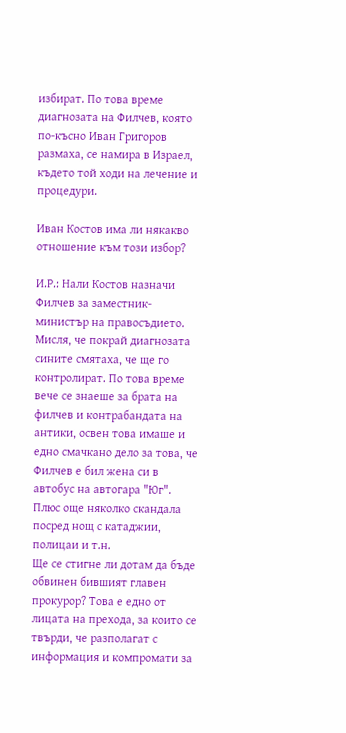избират. По това време диагнозата на Филчев, която по-късно Иван Григоров размаха, се намира в Израел, където той ходи на лечение и процедури.

Иван Костов има ли някакво отношение към този избор?

И.Р.: Нали Костов назначи Филчев за заместник-министър на правосъдието. Мисля, че покрай диагнозата сините смятаха, че ще го контролират. По това време вече се знаеше за брата на филчев и контрабандата на антики, освен това имаше и едно смачкано дело за това, че Филчев е бил жена си в автобус на автогара "Юг". Плюс още няколко скандала посред нощ с катаджии, полицаи и т.н.
Ще се стигне ли дотам да бъде обвинен бившият главен прокурор? Това е едно от лицата на прехода, за които се твърди, че разполагат с информация и компромати за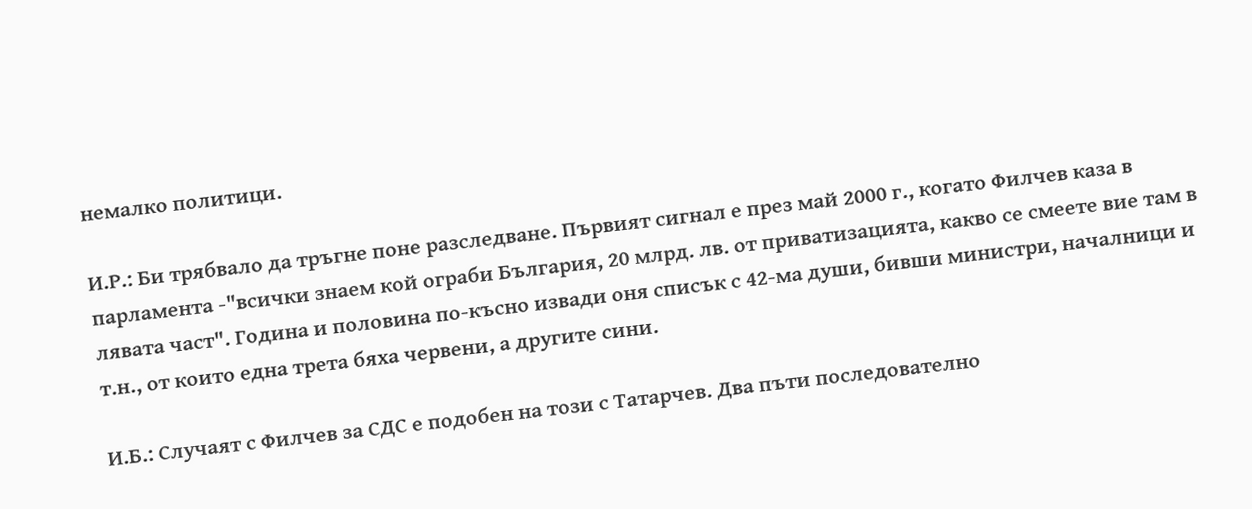немалко политици.

И.Р.: Би трябвало да тръгне поне разследване. Първият сигнал е през май 2000 г., когато Филчев каза в парламента -"всички знаем кой ограби България, 20 млрд. лв. от приватизацията, какво се смеете вие там в лявата част". Година и половина по-късно извади оня списък с 42-ма души, бивши министри, началници и т.н., от които една трета бяха червени, а другите сини.

И.Б.: Случаят с Филчев за СДС е подобен на този с Татарчев. Два пъти последователно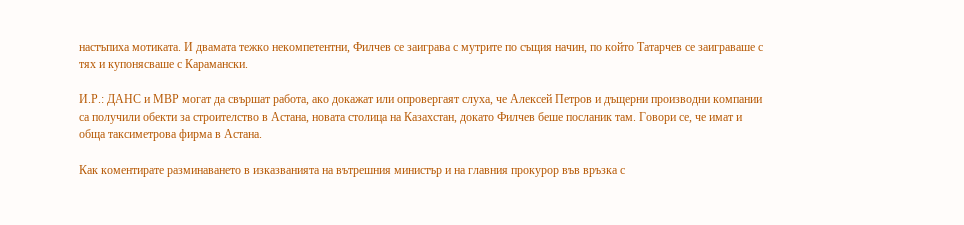настъпиха мотиката. И двамата тежко некомпетентни, Филчев се заиграва с мутрите по същия начин, по който Татарчев се заиграваше с тях и купонясваше с Карамански.

И.Р.: ДАНС и МВР могат да свършат работа, ако докажат или опровергаят слуха, че Алексей Петров и дъщерни производни компании са получили обекти за строителство в Астана, новата столица на Казахстан, докато Филчев беше посланик там. Говори се, че имат и обща таксиметрова фирма в Астана.

Как коментирате разминаването в изказванията на вътрешния министър и на главния прокурор във връзка с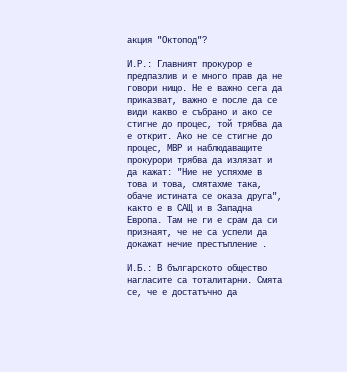акция "Октопод"?

И.Р.: Главният прокурор е предпазлив и е много прав да не говори нищо. Не е важно сега да приказват, важно е после да се види какво е събрано и ако се стигне до процес, той трябва да е открит. Ако не се стигне до процес, МВР и наблюдаващите прокурори трябва да излязат и да кажат: "Ние не успяхме в това и това, смятахме така, обаче истината се оказа друга", както е в САЩ и в Западна Европа. Там не ги е срам да си признаят, че не са успели да докажат нечие престъпление .

И.Б.: В българското общество нагласите са тоталитарни. Смята се, че е достатъчно да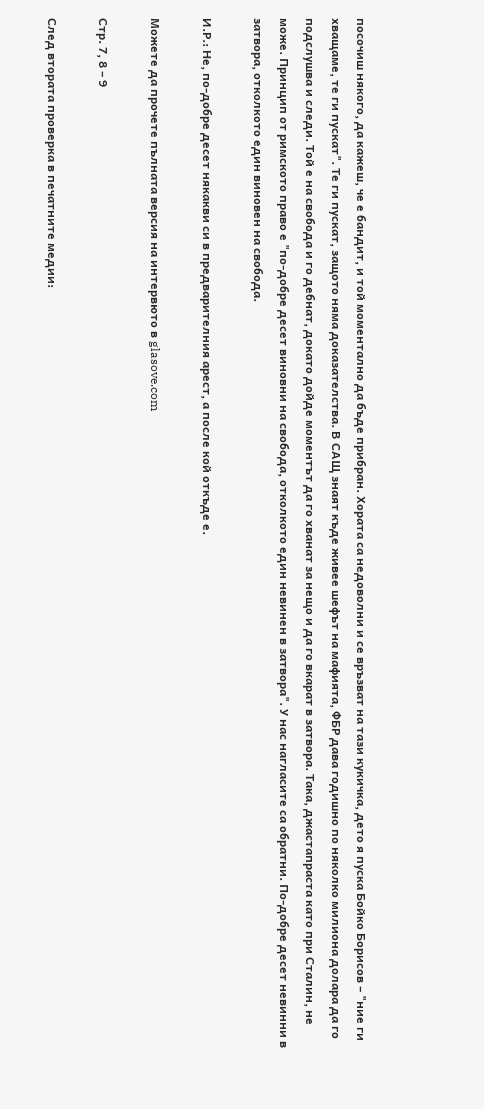посочиш някого, да кажеш, че е бандит, и той моментално да бъде прибран. Хората са недоволни и се връзват на тази кукичка, дето я пуска Бойко Борисов – "ние ги хващаме, те ги пускат". Те ги пускат, защото няма доказателства. В САЩ знаят къде живее шефът на мафията, ФБР дава годишно по няколко милиона долара да го подслушва и следи. Той е на свобода и го дебнат, докато дойде моментът да го хванат за нещо и да го вкарат в затвора. Така, джастапраста като при Сталин, не може. Принцип от римското право е "по-добре десет виновни на свобода, отколкото един невинен в затвора". У нас нагласите са обратни. По-добре десет невинни в затвора, отколкото един виновен на свобода.

И.Р.: Не, по-добре десет някакви си в предварителния арест, а после кой откъде е.

Можете да прочете пълната версия на интервюто в glasove.com

Стр. 7, 8 – 9

След втората проверка в печатните медии: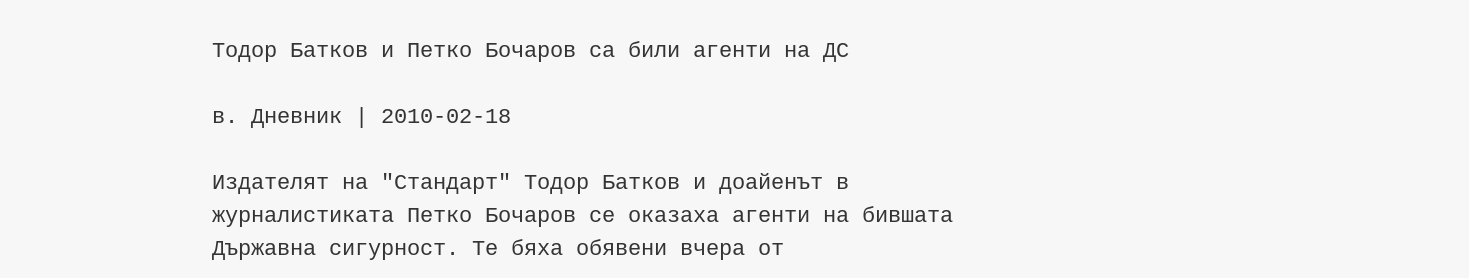Тодор Батков и Петко Бочаров са били агенти на ДС

в. Дневник | 2010-02-18

Издателят на "Стандарт" Тодор Батков и доайенът в журналистиката Петко Бочаров се оказаха агенти на бившата Държавна сигурност. Те бяха обявени вчера от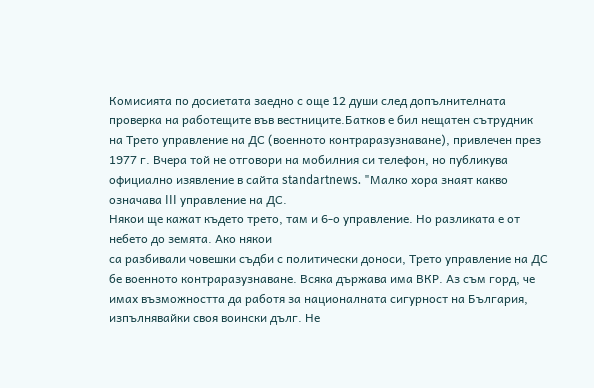Комисията по досиетата заедно с още 12 души след допълнителната проверка на работещите във вестниците.Батков е бил нещатен сътрудник на Трето управление на ДС (военното контраразузнаване), привлечен през 1977 г. Вчера той не отговори на мобилния си телефон, но публикува официално изявление в сайта standartnews. "Малко хора знаят какво означава III управление на ДС.
Някои ще кажат където трето, там и 6-о управление. Но разликата е от небето до земята. Ако някои
са разбивали човешки съдби с политически доноси, Трето управление на ДС бе военното контраразузнаване. Всяка държава има ВКР. Аз съм горд, че имах възможността да работя за националната сигурност на България, изпълнявайки своя воински дълг. Не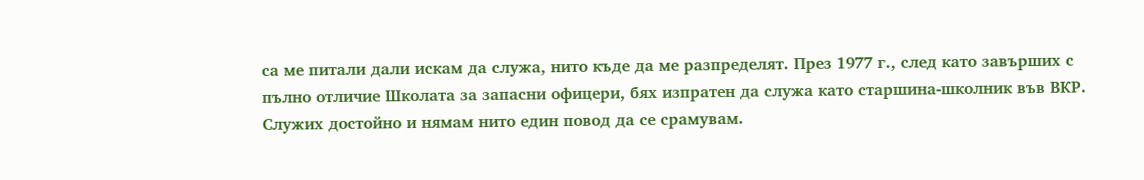са ме питали дали искам да служа, нито къде да ме разпределят. През 1977 г., след като завърших с пълно отличие Школата за запасни офицери, бях изпратен да служа като старшина-школник във ВКР. Служих достойно и нямам нито един повод да се срамувам.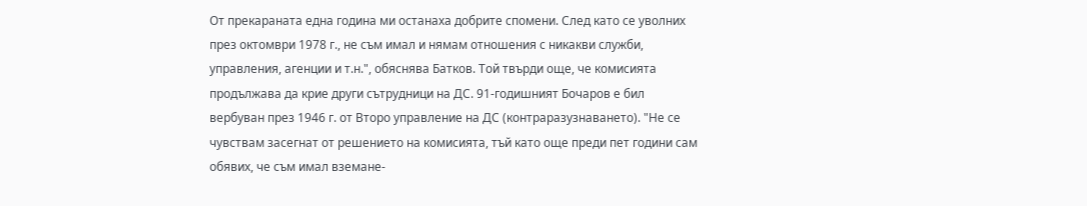От прекараната една година ми останаха добрите спомени. След като се уволних през октомври 1978 г., не съм имал и нямам отношения с никакви служби, управления, агенции и т.н.", обяснява Батков. Той твърди още, че комисията продължава да крие други сътрудници на ДС. 91-годишният Бочаров е бил вербуван през 1946 г. от Второ управление на ДС (контраразузнаването). "Не се чувствам засегнат от решението на комисията, тъй като още преди пет години сам обявих, че съм имал вземане-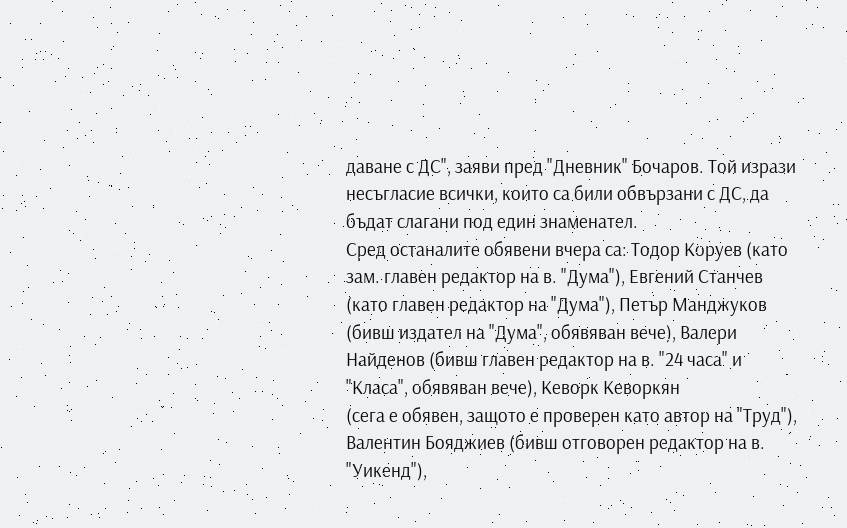даване с ДС", заяви пред "Дневник" Бочаров. Той изрази несъгласие всички, които са били обвързани с ДС, да бъдат слагани под един знаменател.
Сред останалите обявени вчера са: Тодор Коруев (като зам. главен редактор на в. "Дума"), Евгений Станчев (като главен редактор на "Дума"), Петър Манджуков (бивш издател на "Дума", обявяван вече), Валери Найденов (бивш главен редактор на в. "24 часа" и "Класа", обявяван вече), Кеворк Кеворкян
(сега е обявен, защото е проверен като автор на "Труд"), Валентин Бояджиев (бивш отговорен редактор на в. "Уикенд"),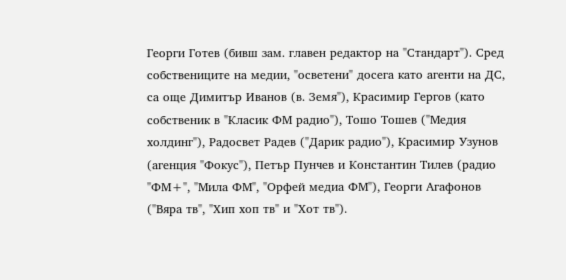Георги Готев (бивш зам. главен редактор на "Стандарт"). Сред собствениците на медии, "осветени" досега като агенти на ДС, са още Димитър Иванов (в. Земя"), Красимир Гергов (като собственик в "Класик ФМ радио"), Тошо Тошев ("Медия холдинг"), Радосвет Радев ("Дарик радио"), Красимир Узунов (агенция "Фокус"), Петър Пунчев и Константин Тилев (радио "ФМ+", "Мила ФМ", "Орфей медиа ФМ"), Георги Агафонов ("Вяра тв", "Хип хоп тв" и "Хот тв").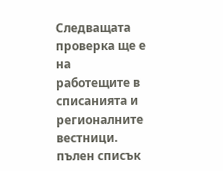Следващата проверка ще е на работещите в списанията и регионалните вестници.
пълен списък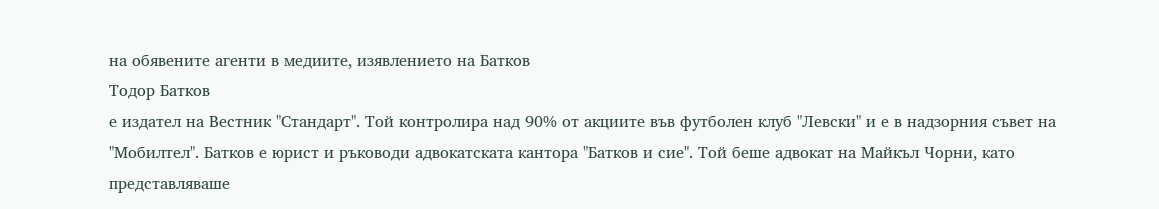на обявените агенти в медиите, изявлението на Батков
Тодор Батков
е издател на Вестник "Стандарт". Той контролира над 90% от акциите във футболен клуб "Левски" и е в надзорния съвет на "Мобилтел". Батков е юрист и ръководи адвокатската кантора "Батков и сие". Той беше адвокат на Майкъл Чорни, като представляваше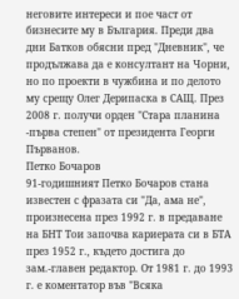неговите интереси и пое част от бизнесите му в България. Преди два дни Батков обясни пред "Дневник", че продължава да е консултант на Чорни, но по проекти в чужбина и по делото му срещу Олег Дерипаска в САЩ. През 2008 г. получи орден "Стара планина -първа степен" от президента Георги Първанов.
Петко Бочаров
91-годишният Петко Бочаров стана известен с фразата си "Да, ама не", произнесена през 1992 г. в предаване на БНТ Тои започва кариерата си в БТА през 1952 г., където достига до зам.-главен редактор. От 1981 г. до 1993 г. е коментатор във "Всяка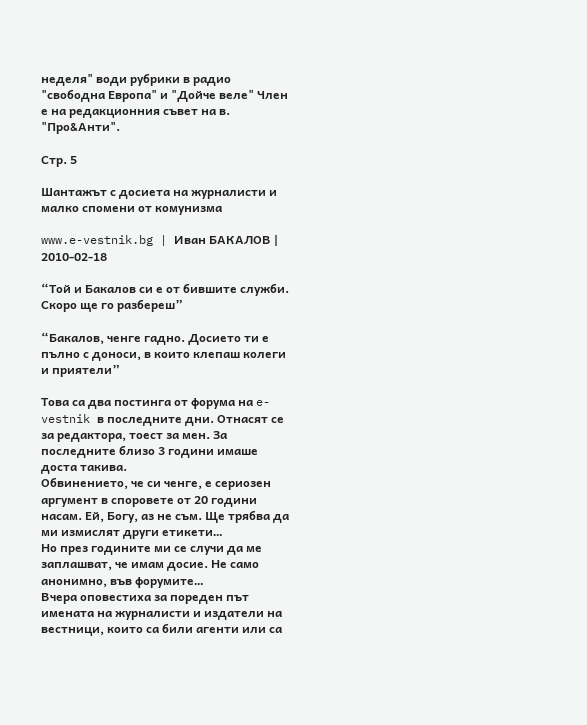неделя" води рубрики в радио "свободна Европа" и "Дойче веле" Член е на редакционния съвет на в. "Про&Анти".

Стр. 5

Шантажът с досиета на журналисти и малко спомени от комунизма

www.e-vestnik.bg | Иван БАКАЛОВ | 2010-02-18

“Той и Бакалов си е от бившите служби. Скоро ще го разбереш”

“Бакалов, ченге гадно. Досието ти е пълно с доноси, в които клепаш колеги и приятели”

Това са два постинга от форума на e-vestnik в последните дни. Отнасят се за редактора, тоест за мен. За последните близо 3 години имаше доста такива.
Обвинението, че си ченге, е сериозен аргумент в споровете от 20 години насам. Ей, Богу, аз не съм. Ще трябва да ми измислят други етикети…
Но през годините ми се случи да ме заплашват, че имам досие. Не само анонимно, във форумите…
Вчера оповестиха за пореден път имената на журналисти и издатели на вестници, които са били агенти или са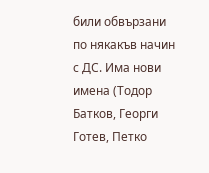били обвързани по някакъв начин с ДС. Има нови имена (Тодор Батков, Георги Готев, Петко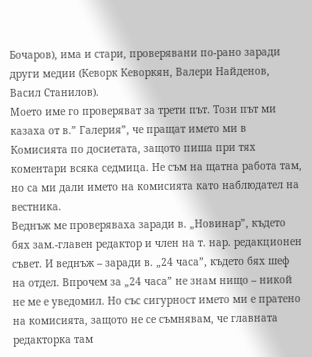Бочаров), има и стари, проверявани по-рано заради други медии (Кеворк Кеворкян, Валери Найденов, Васил Станилов).
Моето име го проверяват за трети път. Този път ми казаха от в.” Галерия”, че пращат името ми в Комисията по досиетата, защото пиша при тях коментари всяка седмица. Не съм на щатна работа там, но са ми дали името на комисията като наблюдател на вестника.
Веднъж ме проверяваха заради в. „Новинар”, където бях зам.-главен редактор и член на т. нар. редакционен съвет. И веднъж – заради в. „24 часа”, където бях шеф на отдел. Впрочем за „24 часа” не знам нищо – никой не ме е уведомил. Но със сигурност името ми е пратено на комисията, защото не се съмнявам, че главната редакторка там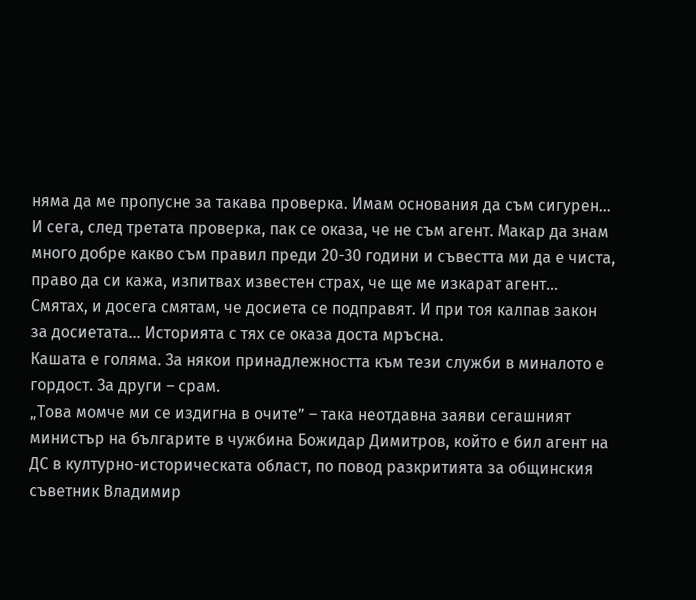няма да ме пропусне за такава проверка. Имам основания да съм сигурен…
И сега, след третата проверка, пак се оказа, че не съм агент. Макар да знам много добре какво съм правил преди 20-30 години и съвестта ми да е чиста, право да си кажа, изпитвах известен страх, че ще ме изкарат агент… Смятах, и досега смятам, че досиета се подправят. И при тоя калпав закон за досиетата… Историята с тях се оказа доста мръсна.
Кашата е голяма. За някои принадлежността към тези служби в миналото е гордост. За други – срам.
„Това момче ми се издигна в очите” – така неотдавна заяви сегашният министър на българите в чужбина Божидар Димитров, който е бил агент на ДС в културно-историческата област, по повод разкритията за общинския съветник Владимир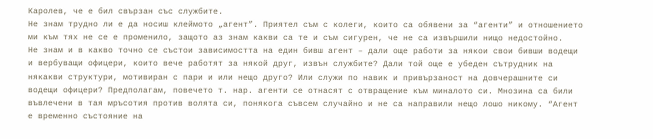Каролев, че е бил свързан със службите.
Не знам трудно ли е да носиш клеймото „агент”. Приятел съм с колеги, които са обявени за “агенти” и отношението ми към тях не се е променило, защото аз знам какви са те и съм сигурен, че не са извършили нищо недостойно.
Не знам и в какво точно се състои зависимостта на един бивш агент – дали още работи за някои свои бивши водещи и вербуващи офицери, които вече работят за някой друг, извън службите? Дали той още е убеден сътрудник на някакви структури, мотивиран с пари и или нещо друго? Или служи по навик и привързаност на довчерашните си водещи офицери? Предполагам, повечето т. нар. агенти се отнасят с отвращение към миналото си. Мнозина са били въвлечени в тая мръсотия против волята си, понякога съвсем случайно и не са направили нещо лошо никому. “Агент е временно състояние на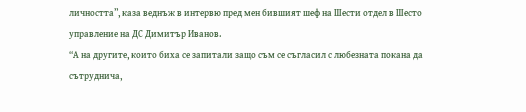личността”, каза веднъж в интервю пред мен бившият шеф на Шести отдел в Шесто управление на ДС Димитър Иванов.
“А на другите, които биха се запитали защо съм се съгласил с любезната покана да сътруднича,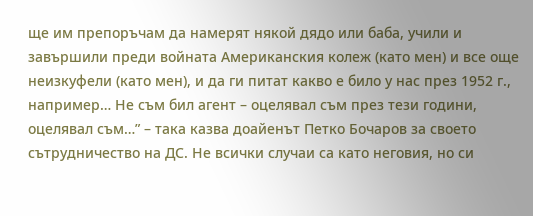ще им препоръчам да намерят някой дядо или баба, учили и завършили преди войната Американския колеж (като мен) и все още неизкуфели (като мен), и да ги питат какво е било у нас през 1952 г., например… Не съм бил агент – оцелявал съм през тези години, оцелявал съм…” – така казва доайенът Петко Бочаров за своето сътрудничество на ДС. Не всички случаи са като неговия, но си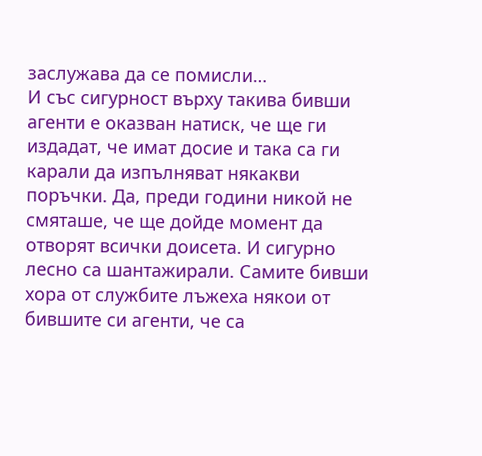заслужава да се помисли…
И със сигурност върху такива бивши агенти е оказван натиск, че ще ги издадат, че имат досие и така са ги карали да изпълняват някакви поръчки. Да, преди години никой не смяташе, че ще дойде момент да отворят всички доисета. И сигурно лесно са шантажирали. Самите бивши хора от службите лъжеха някои от бившите си агенти, че са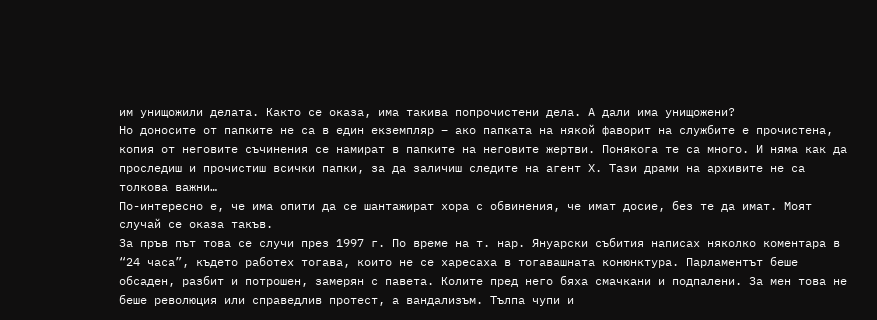им унищожили делата. Както се оказа, има такива попрочистени дела. А дали има унищожени?
Но доносите от папките не са в един екземпляр – ако папката на някой фаворит на службите е прочистена, копия от неговите съчинения се намират в папките на неговите жертви. Понякога те са много. И няма как да проследиш и прочистиш всички папки, за да заличиш следите на агент Х. Тази драми на архивите не са толкова важни…
По-интересно е, че има опити да се шантажират хора с обвинения, че имат досие, без те да имат. Моят случай се оказа такъв.
За пръв път това се случи през 1997 г. По време на т. нар. Януарски събития написах няколко коментара в “24 часа”, където работех тогава, които не се харесаха в тогавашната конюнктура. Парламентът беше обсаден, разбит и потрошен, замерян с павета. Колите пред него бяха смачкани и подпалени. За мен това не беше революция или справедлив протест, а вандализъм. Тълпа чупи и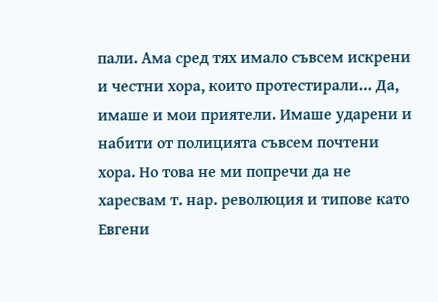пали. Ама сред тях имало съвсем искрени и честни хора, които протестирали… Да, имаше и мои приятели. Имаше ударени и набити от полицията съвсем почтени хора. Но това не ми попречи да не харесвам т. нар. революция и типове като Евгени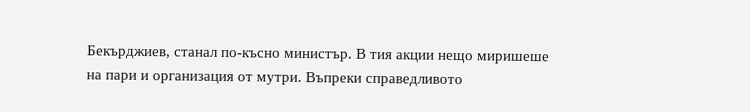Бекърджиев, станал по-късно министър. В тия акции нещо миришеше на пари и организация от мутри. Въпреки справедливото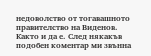недоволство от тогавашното правителство на Виденов.
Както и да е. След някакъв подобен коментар ми звънна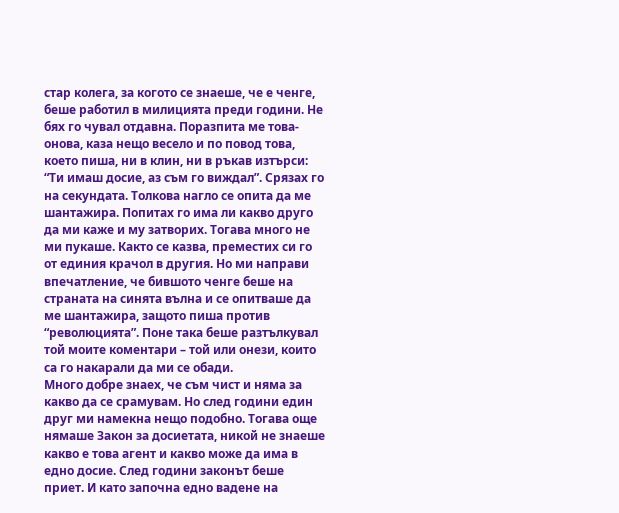стар колега, за когото се знаеше, че е ченге, беше работил в милицията преди години. Не бях го чувал отдавна. Поразпита ме това-онова, каза нещо весело и по повод това, което пиша, ни в клин, ни в ръкав изтърси: “Ти имаш досие, аз съм го виждал”. Срязах го на секундата. Толкова нагло се опита да ме шантажира. Попитах го има ли какво друго да ми каже и му затворих. Тогава много не ми пукаше. Както се казва, преместих си го от единия крачол в другия. Но ми направи впечатление, че бившото ченге беше на страната на синята вълна и се опитваше да ме шантажира, защото пиша против “революцията”. Поне така беше разтълкувал той моите коментари – той или онези, които са го накарали да ми се обади.
Много добре знаех, че съм чист и няма за какво да се срамувам. Но след години един друг ми намекна нещо подобно. Тогава още нямаше Закон за досиетата, никой не знаеше какво е това агент и какво може да има в едно досие. След години законът беше приет. И като започна едно вадене на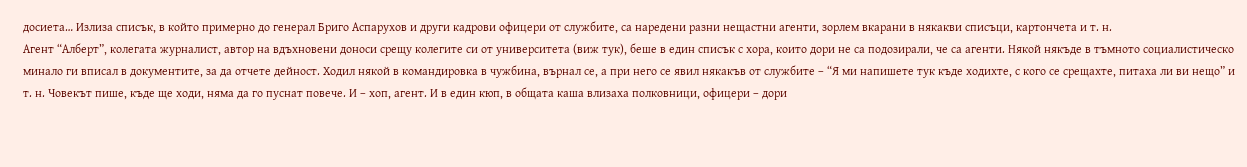досиета… Излиза списък, в който примерно до генерал Бриго Аспарухов и други кадрови офицери от службите, са наредени разни нещастни агенти, зорлем вкарани в някакви списъци, картончета и т. н.
Агент “Алберт”, колегата журналист, автор на вдъхновени доноси срещу колегите си от университета (виж тук), беше в един списък с хора, които дори не са подозирали, че са агенти. Някой някъде в тъмното социалистическо минало ги вписал в документите, за да отчете дейност. Ходил някой в командировка в чужбина, върнал се, а при него се явил някакъв от службите – “Я ми напишете тук къде ходихте, с кого се срещахте, питаха ли ви нещо” и т. н. Човекът пише, къде ще ходи, няма да го пуснат повече. И – хоп, агент. И в един кюп, в общата каша влизаха полковници, офицери – дори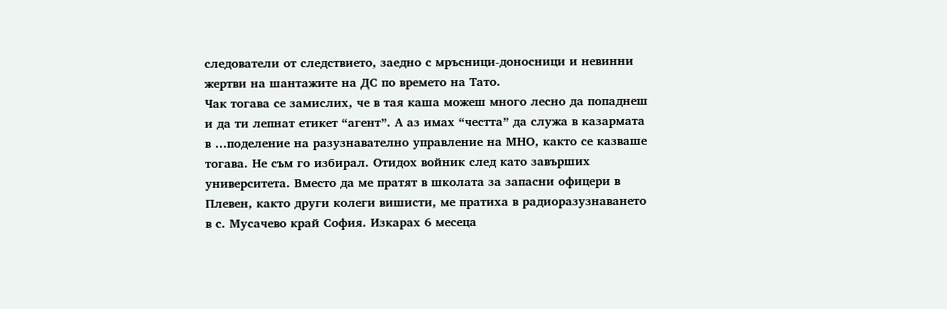следователи от следствието, заедно с мръсници-доносници и невинни жертви на шантажите на ДС по времето на Тато.
Чак тогава се замислих, че в тая каша можеш много лесно да попаднеш и да ти лепнат етикет “агент”. А аз имах “честта” да служа в казармата в …поделение на разузнавателно управление на МНО, както се казваше тогава. Не съм го избирал. Отидох войник след като завърших университета. Вместо да ме пратят в школата за запасни офицери в Плевен, както други колеги вишисти, ме пратиха в радиоразузнаването в с. Мусачево край София. Изкарах 6 месеца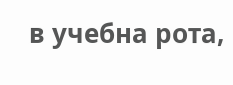в учебна рота,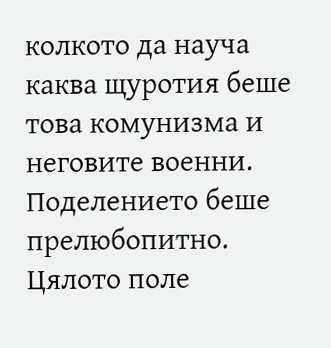колкото да науча каква щуротия беше това комунизма и неговите военни. Поделението беше прелюбопитно. Цялото поле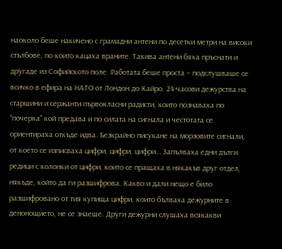наоколо беше накичено с грамадни антени по десетки метри на високи стълбове, по които кацаха враните. Такива антени бяха пръснати и другаде из Софийското поле. Работата беше проста – подслушваше се всичко в ефира на НАТО от Лондон до Кайро. 24-часови дежурства на старшини и сержанти първокласни радисти, които познаваха по “почерка” кой предава и по силата на сигнала и честотата се ориентираха откъде идва. Безкрайно писукане на морзовите сигнали, от което се изписваха цифри, цифри, цифри… Запълваха едни дълги редици с колонки от цифри, които се пращаха в някакъв друг отдел, някъде, който да ги разшифрова. Какво и дали нещо е било разшифровано от тия купища цифри, които бълваха дежурните в денонощието, не се знаеше. Други дежурни слушаха всякакви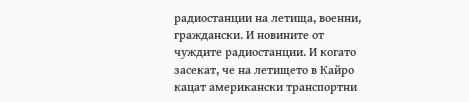радиостанции на летища, военни, граждански. И новините от чуждите радиостанции. И когато засекат, че на летището в Кайро кацат американски транспортни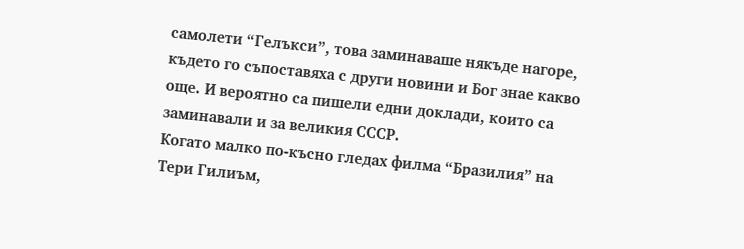самолети “Гелъкси”, това заминаваше някъде нагоре, където го съпоставяха с други новини и Бог знае какво още. И вероятно са пишели едни доклади, които са заминавали и за великия СССР.
Когато малко по-късно гледах филма “Бразилия” на Тери Гилиъм,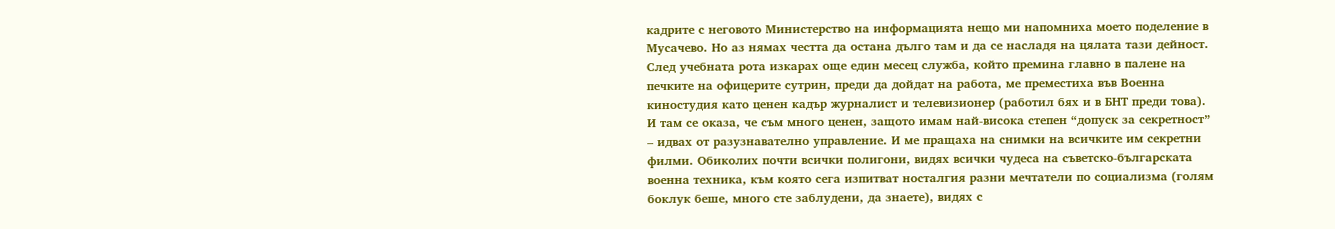кадрите с неговото Министерство на информацията нещо ми напомниха моето поделение в Мусачево. Но аз нямах честта да остана дълго там и да се насладя на цялата тази дейност. След учебната рота изкарах още един месец служба, който премина главно в палене на печките на офицерите сутрин, преди да дойдат на работа, ме преместиха във Военна киностудия като ценен кадър журналист и телевизионер (работил бях и в БНТ преди това). И там се оказа, че съм много ценен, защото имам най-висока степен “допуск за секретност” – идвах от разузнавателно управление. И ме пращаха на снимки на всичките им секретни филми. Обиколих почти всички полигони, видях всички чудеса на съветско-българската военна техника, към която сега изпитват носталгия разни мечтатели по социализма (голям боклук беше, много сте заблудени, да знаете), видях с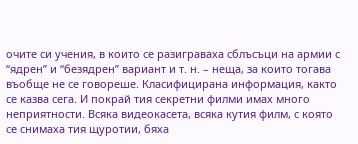очите си учения, в които се разиграваха сблъсъци на армии с “ядрен” и “безядрен” вариант и т. н. – неща, за които тогава въобще не се говореше. Класифицирана информация, както се казва сега. И покрай тия секретни филми имах много неприятности. Всяка видеокасета, всяка кутия филм, с която се снимаха тия щуротии, бяха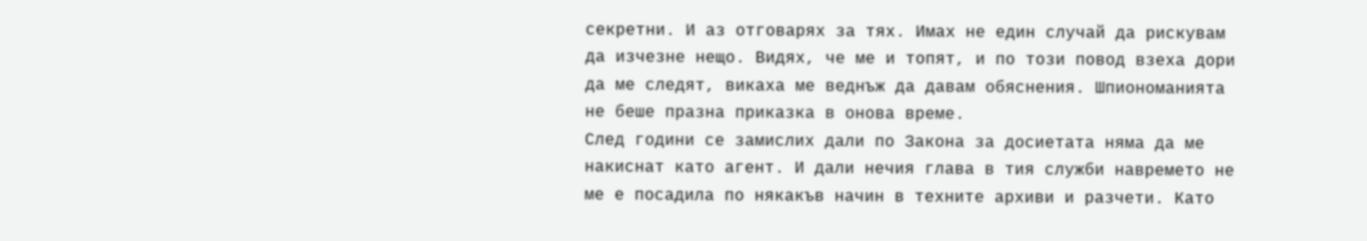секретни. И аз отговарях за тях. Имах не един случай да рискувам да изчезне нещо. Видях, че ме и топят, и по този повод взеха дори да ме следят, викаха ме веднъж да давам обяснения. Шпиономанията не беше празна приказка в онова време.
След години сe замислих дали по Закона за досиетата няма да ме накиснат като агент. И дали нечия глава в тия служби навремето не ме е посадила по някакъв начин в техните архиви и разчети. Като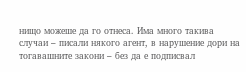нищо можеше да го отнеса. Има много такива случаи – писали някого агент, в нарушение дори на тогавашните закони – без да е подписвал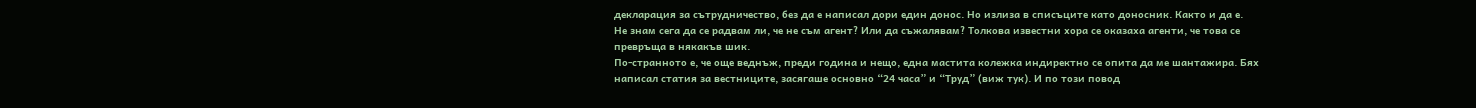декларация за сътрудничество, без да е написал дори един донос. Но излиза в списъците като доносник. Както и да е.
Не знам сега да се радвам ли, че не съм агент? Или да съжалявам? Толкова известни хора се оказаха агенти, че това се превръща в някакъв шик.
По-странното е, че още веднъж, преди година и нещо, една мастита колежка индиректно се опита да ме шантажира. Бях написал статия за вестниците, засягаше основно “24 часа” и “Труд” (виж тук). И по този повод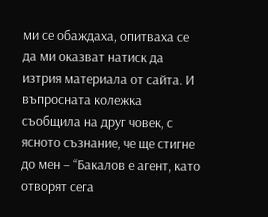ми се обаждаха, опитваха се да ми оказват натиск да изтрия материала от сайта. И въпросната колежка съобщила на друг човек, с ясното съзнание, че ще стигне до мен – “Бакалов е агент, като отворят сега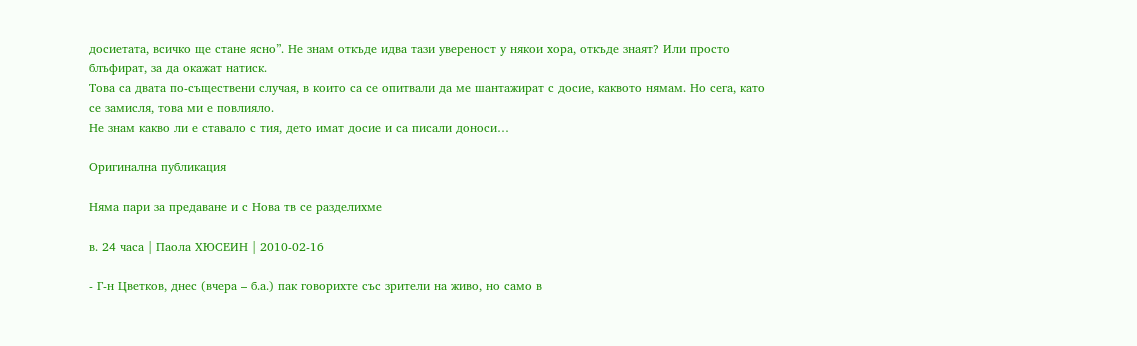досиетата, всичко ще стане ясно”. Не знам откъде идва тази увереност у някои хора, откъде знаят? Или просто блъфират, за да окажат натиск.
Това са двата по-съществени случая, в които са се опитвали да ме шантажират с досие, каквото нямам. Но сега, като се замисля, това ми е повлияло.
Не знам какво ли е ставало с тия, дето имат досие и са писали доноси…

Оригинална публикация

Няма пари за предаване и с Нова тв се разделихме

в. 24 часа | Паола ХЮСЕИН | 2010-02-16

- Г-н Цветков, днес (вчера – б.а.) пак говорихте със зрители на живо, но само в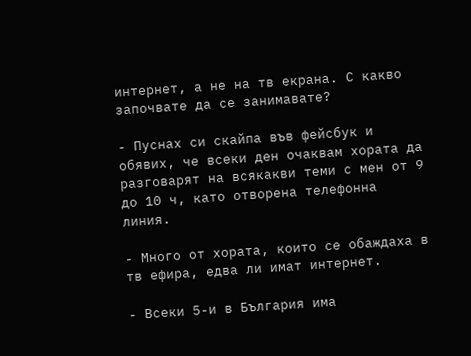интернет, а не на тв екрана. С какво започвате да се занимавате?

- Пуснах си скайпа във фейсбук и обявих, че всеки ден очаквам хората да разговарят на всякакви теми с мен от 9 до 10 ч, като отворена телефонна линия.

- Много от хората, които се обаждаха в тв ефира, едва ли имат интернет.

- Всеки 5-и в България има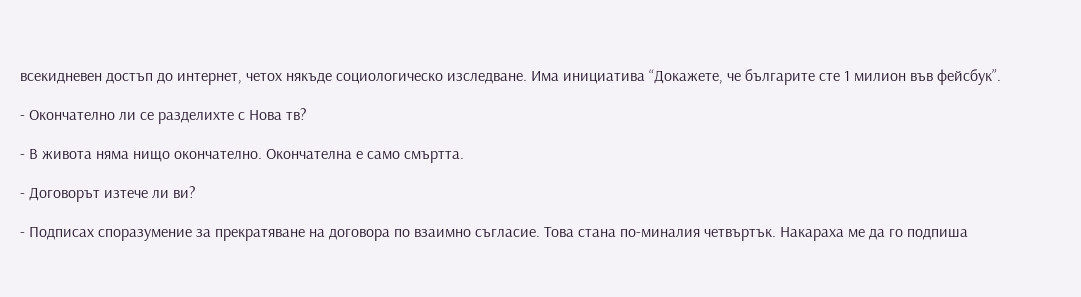всекидневен достъп до интернет, четох някъде социологическо изследване. Има инициатива “Докажете, че българите сте 1 милион във фейсбук”.

- Окончателно ли се разделихте с Нова тв?

- В живота няма нищо окончателно. Окончателна е само смъртта.

- Договорът изтече ли ви?

- Подписах споразумение за прекратяване на договора по взаимно съгласие. Това стана по-миналия четвъртък. Накараха ме да го подпиша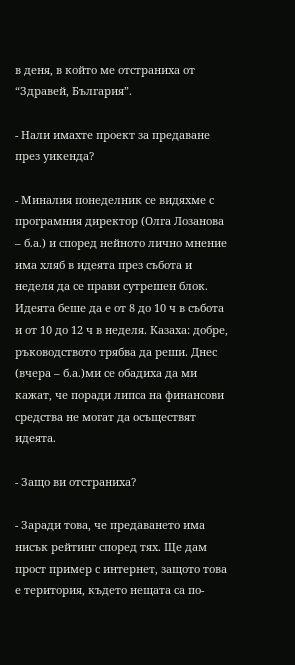в деня, в който ме отстраниха от “Здравей, България”.

- Нали имахте проект за предаване през уикенда?

- Миналия понеделник се видяхме с програмния директор (Олга Лозанова – б.а.) и според нейното лично мнение има хляб в идеята през събота и неделя да се прави сутрешен блок. Идеята беше да е от 8 до 10 ч в събота и от 10 до 12 ч в неделя. Казаха: добре, ръководството трябва да реши. Днес (вчера – б.а.)ми се обадиха да ми кажат, че поради липса на финансови средства не могат да осъществят идеята.

- Защо ви отстраниха?

- Заради това, че предаването има нисък рейтинг според тях. Ще дам прост пример с интернет, защото това е територия, където нещата са по-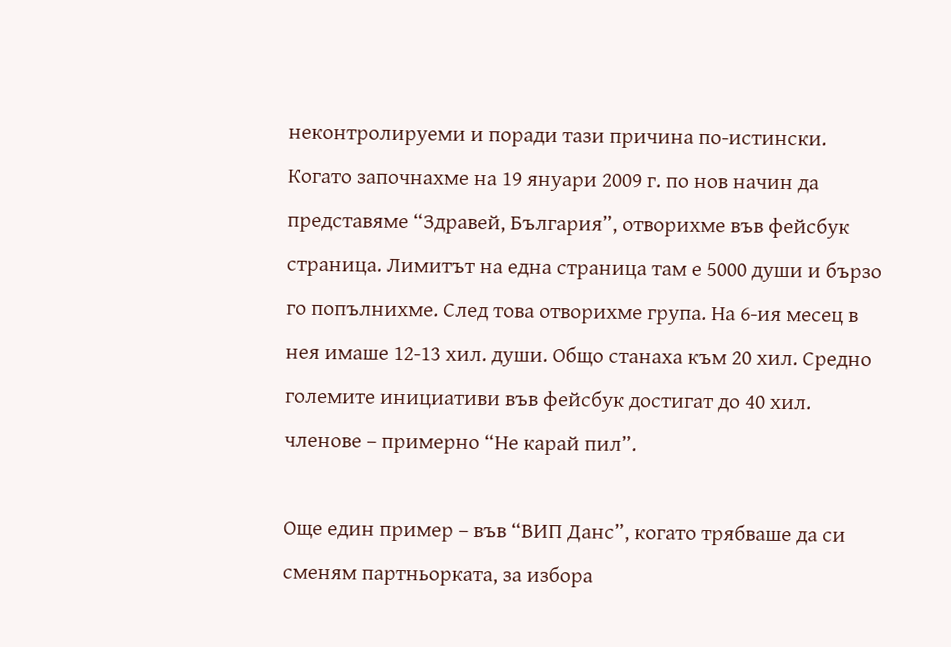неконтролируеми и поради тази причина по-истински. Когато започнахме на 19 януари 2009 г. по нов начин да представяме “Здравей, България”, отворихме във фейсбук страница. Лимитът на една страница там е 5000 души и бързо го попълнихме. След това отворихме група. На 6-ия месец в нея имаше 12-13 хил. души. Общо станаха към 20 хил. Средно големите инициативи във фейсбук достигат до 40 хил. членове – примерно “Не карай пил”.

Още един пример – във “ВИП Данс”, когато трябваше да си сменям партньорката, за избора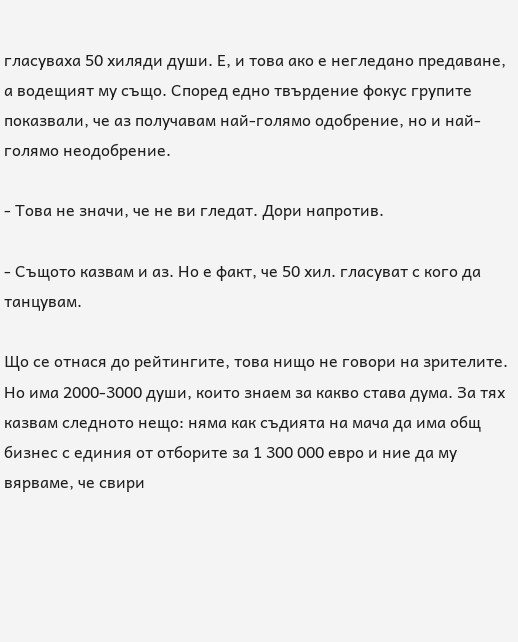гласуваха 50 хиляди души. Е, и това ако е негледано предаване, а водещият му също. Според едно твърдение фокус групите показвали, че аз получавам най-голямо одобрение, но и най-голямо неодобрение.

- Това не значи, че не ви гледат. Дори напротив.

- Същото казвам и аз. Но е факт, че 50 хил. гласуват с кого да танцувам.

Що се отнася до рейтингите, това нищо не говори на зрителите. Но има 2000-3000 души, които знаем за какво става дума. За тях казвам следното нещо: няма как съдията на мача да има общ бизнес с единия от отборите за 1 300 000 евро и ние да му вярваме, че свири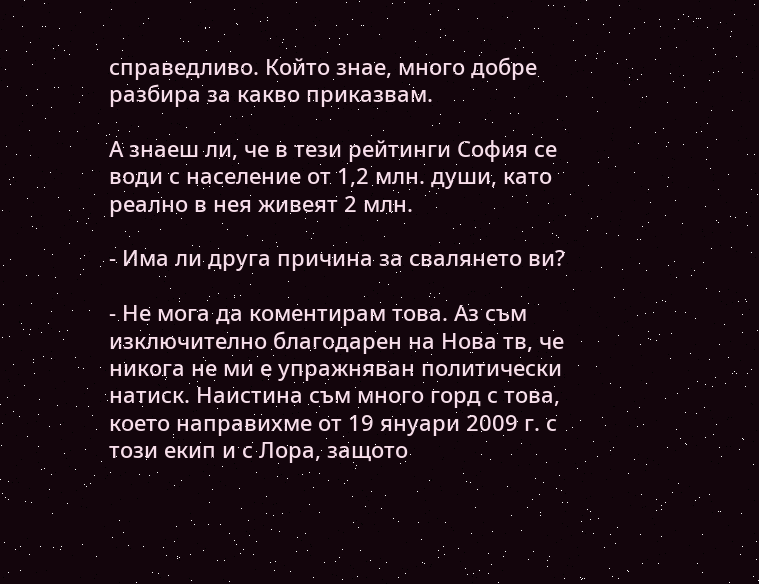справедливо. Който знае, много добре разбира за какво приказвам.

А знаеш ли, че в тези рейтинги София се води с население от 1,2 млн. души, като реално в нея живеят 2 млн.

- Има ли друга причина за свалянето ви?

- Не мога да коментирам това. Аз съм изключително благодарен на Нова тв, че никога не ми е упражняван политически натиск. Наистина съм много горд с това, което направихме от 19 януари 2009 г. с този екип и с Лора, защото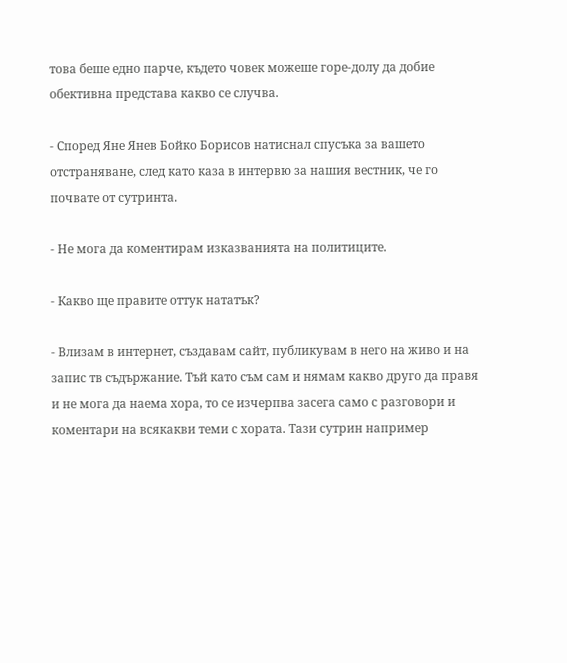това беше едно парче, където човек можеше горе-долу да добие обективна представа какво се случва.

- Според Яне Янев Бойко Борисов натиснал спусъка за вашето отстраняване, след като каза в интервю за нашия вестник, че го почвате от сутринта.

- Не мога да коментирам изказванията на политиците.

- Какво ще правите оттук нататък?

- Влизам в интернет, създавам сайт, публикувам в него на живо и на запис тв съдържание. Тъй като съм сам и нямам какво друго да правя и не мога да наема хора, то се изчерпва засега само с разговори и коментари на всякакви теми с хората. Тази сутрин например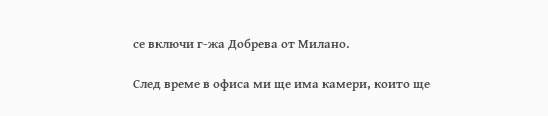се включи г-жа Добрева от Милано.

След време в офиса ми ще има камери, които ще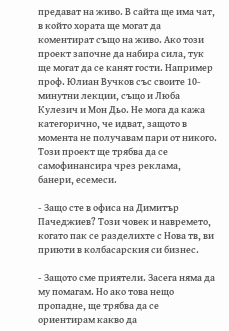предават на живо. В сайта ще има чат, в който хората ще могат да коментират също на живо. Ако този проект започне да набира сила, тук ще могат да се канят гости. Например проф. Юлиан Вучков със своите 10-минутни лекции, също и Люба Кулезич и Мон Дьо. Не мога да кажа категорично, че идват, защото в момента не получавам пари от никого. Този проект ще трябва да се самофинансира чрез реклама, банери, есемеси.

- Защо сте в офиса на Димитър Пачеджиев? Този човек и навремето, когато пак се разделихте с Нова тв, ви приюти в колбасарския си бизнес.

- Защото сме приятели. Засега няма да му помагам. Но ако това нещо пропадне, ще трябва да се ориентирам какво да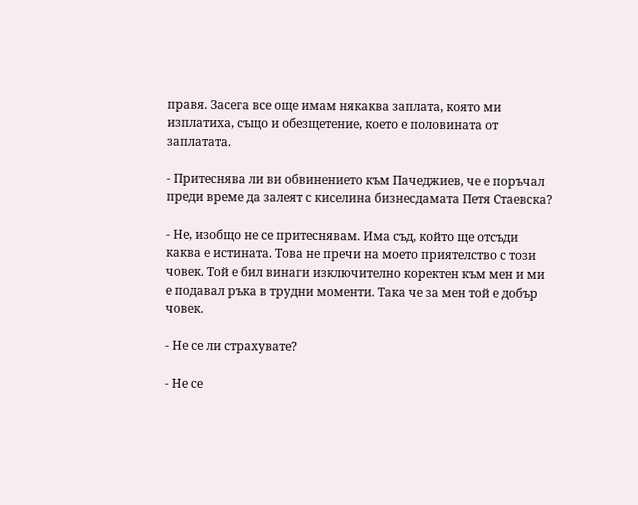правя. Засега все още имам някаква заплата, която ми изплатиха, също и обезщетение, което е половината от заплатата.

- Притеснява ли ви обвинението към Пачеджиев, че е поръчал преди време да залеят с киселина бизнесдамата Петя Стаевска?

- Не, изобщо не се притеснявам. Има съд, който ще отсъди каква е истината. Това не пречи на моето приятелство с този човек. Той е бил винаги изключително коректен към мен и ми е подавал ръка в трудни моменти. Така че за мен той е добър човек.

- Не се ли страхувате?

- Не се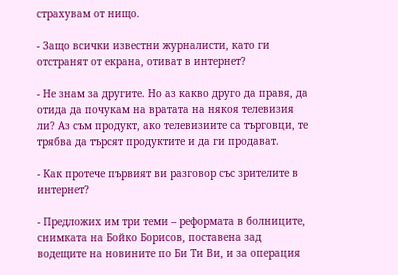страхувам от нищо.

- Защо всички известни журналисти, като ги отстранят от екрана, отиват в интернет?

- Не знам за другите. Но аз какво друго да правя, да отида да почукам на вратата на някоя телевизия ли? Аз съм продукт, ако телевизиите са търговци, те трябва да търсят продуктите и да ги продават.

- Как протече първият ви разговор със зрителите в интернет?

- Предложих им три теми – реформата в болниците, снимката на Бойко Борисов, поставена зад водещите на новините по Би Ти Ви, и за операция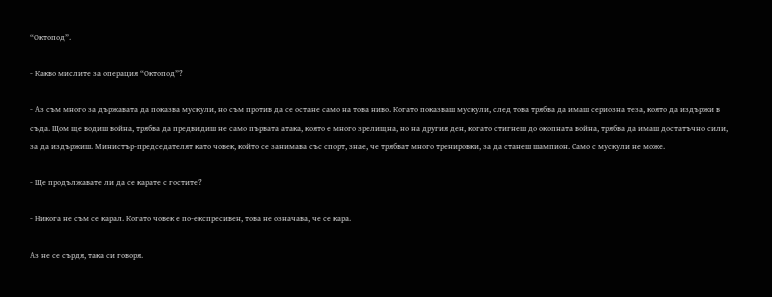“Октопод”.

- Какво мислите за операция “Октопод”?

- Аз съм много за държавата да показва мускули, но съм против да се остане само на това ниво. Когато показваш мускули, след това трябва да имаш сериозна теза, която да издържи в съда. Щом ще водиш война, трябва да предвидиш не само първата атака, която е много зрелищна, но на другия ден, когато стигнеш до окопната война, трябва да имаш достатъчно сили, за да издържиш. Министър-председателят като човек, който се занимава със спорт, знае, че трябват много тренировки, за да станеш шампион. Само с мускули не може.

- Ще продължавате ли да се карате с гостите?

- Никога не съм се карал. Когато човек е по-експресивен, това не означава, че се кара.

Аз не се сърдя, така си говоря.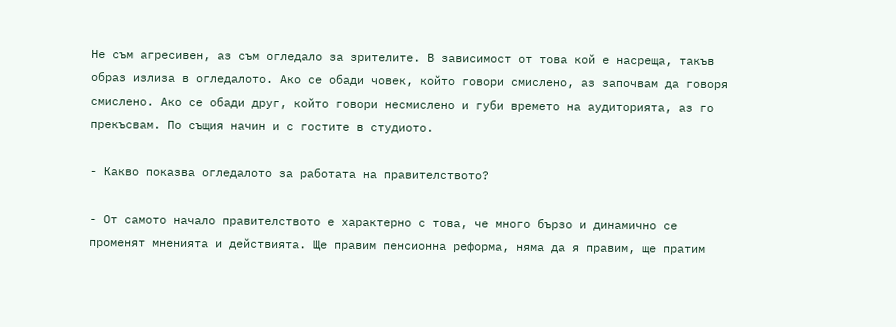Не съм агресивен, аз съм огледало за зрителите. В зависимост от това кой е насреща, такъв образ излиза в огледалото. Ако се обади човек, който говори смислено, аз започвам да говоря смислено. Ако се обади друг, който говори несмислено и губи времето на аудиторията, аз го прекъсвам. По същия начин и с гостите в студиото.

- Какво показва огледалото за работата на правителството?

- От самото начало правителството е характерно с това, че много бързо и динамично се променят мненията и действията. Ще правим пенсионна реформа, няма да я правим, ще пратим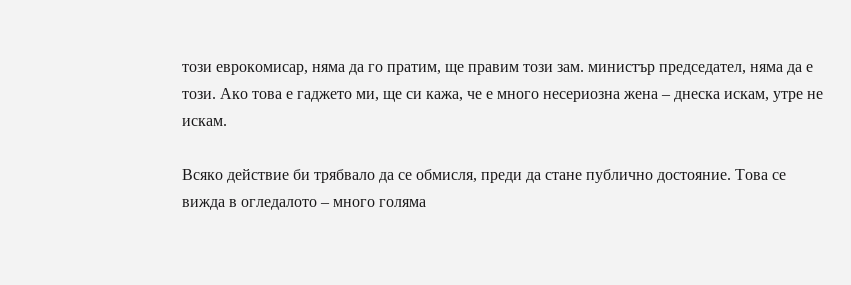този еврокомисар, няма да го пратим, ще правим този зам. министър председател, няма да е този. Ако това е гаджето ми, ще си кажа, че е много несериозна жена – днеска искам, утре не искам.

Всяко действие би трябвало да се обмисля, преди да стане публично достояние. Това се вижда в огледалото – много голяма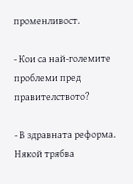променливост.

- Кои са най-големите проблеми пред правителството?

- В здравната реформа. Някой трябва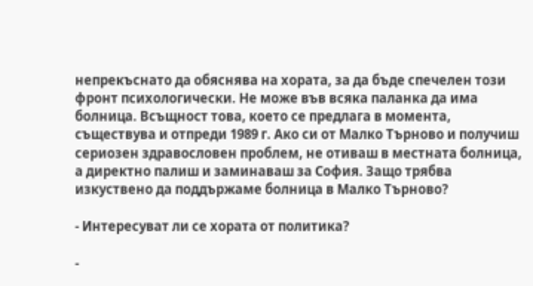непрекъснато да обяснява на хората, за да бъде спечелен този фронт психологически. Не може във всяка паланка да има болница. Всъщност това, което се предлага в момента, съществува и отпреди 1989 г. Ако си от Малко Търново и получиш сериозен здравословен проблем, не отиваш в местната болница, а директно палиш и заминаваш за София. Защо трябва изкуствено да поддържаме болница в Малко Търново?

- Интересуват ли се хората от политика?

-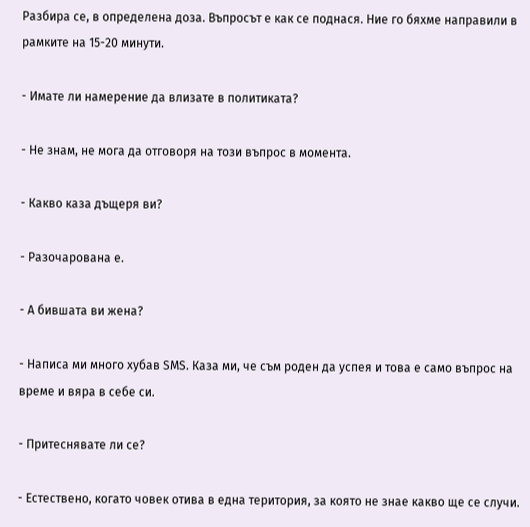Разбира се, в определена доза. Въпросът е как се поднася. Ние го бяхме направили в рамките на 15-20 минути.

- Имате ли намерение да влизате в политиката?

- Не знам, не мога да отговоря на този въпрос в момента.

- Какво каза дъщеря ви?

- Разочарована е.

- А бившата ви жена?

- Написа ми много хубав SMS. Каза ми, че съм роден да успея и това е само въпрос на време и вяра в себе си.

- Притеснявате ли се?

- Естествено, когато човек отива в една територия, за която не знае какво ще се случи.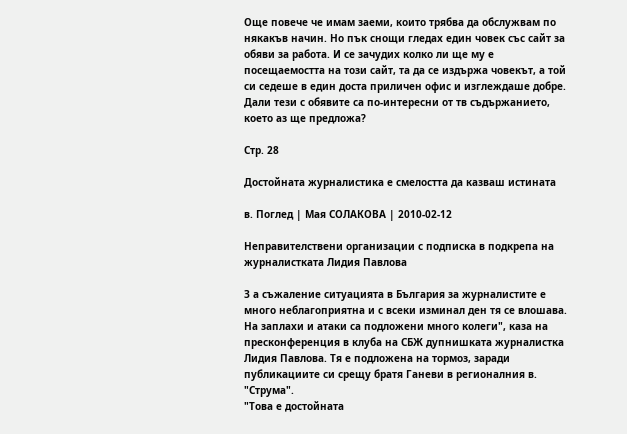Още повече че имам заеми, които трябва да обслужвам по някакъв начин. Но пък снощи гледах един човек със сайт за обяви за работа. И се зачудих колко ли ще му е посещаемостта на този сайт, та да се издържа човекът, а той си седеше в един доста приличен офис и изглеждаше добре. Дали тези с обявите са по-интересни от тв съдържанието, което аз ще предложа?

Стр. 28

Достойната журналистика е смелостта да казваш истината

в. Поглед | Мая СОЛАКОВА | 2010-02-12

Неправителствени организации с подписка в подкрепа на журналистката Лидия Павлова

З а съжаление ситуацията в България за журналистите е много неблагоприятна и с всеки изминал ден тя се влошава. На заплахи и атаки са подложени много колеги", каза на пресконференция в клуба на СБЖ дупнишката журналистка Лидия Павлова. Тя е подложена на тормоз, заради публикациите си срещу братя Ганеви в регионалния в. "Струма".
"Това е достойната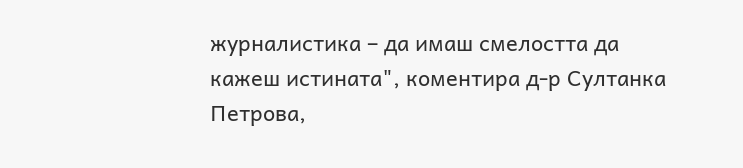журналистика – да имаш смелостта да кажеш истината", коментира д-р Султанка Петрова,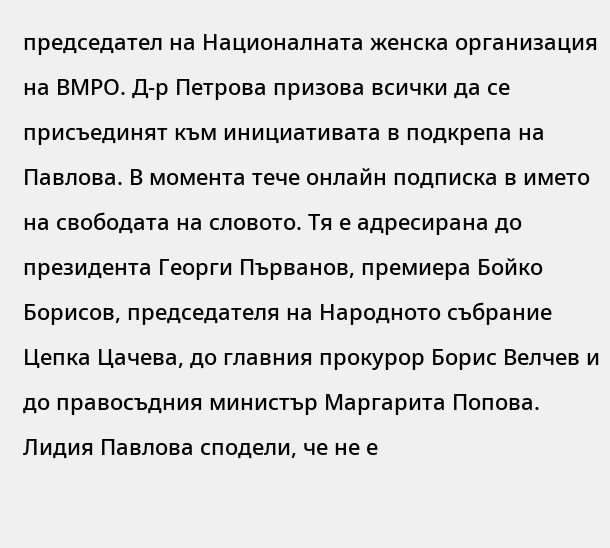председател на Националната женска организация на ВМРО. Д-р Петрова призова всички да се присъединят към инициативата в подкрепа на Павлова. В момента тече онлайн подписка в името на свободата на словото. Тя е адресирана до президента Георги Първанов, премиера Бойко Борисов, председателя на Народното събрание Цепка Цачева, до главния прокурор Борис Велчев и до правосъдния министър Маргарита Попова. Лидия Павлова сподели, че не е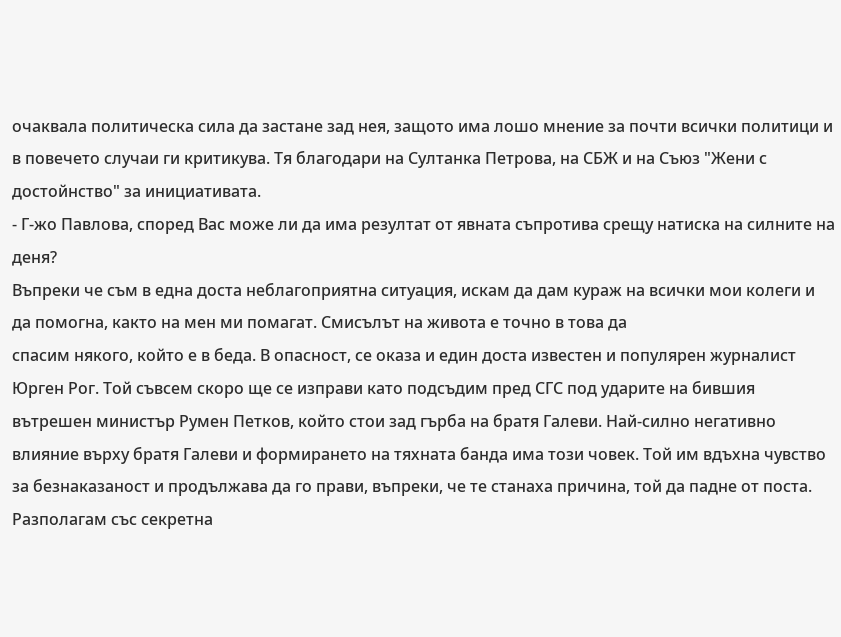очаквала политическа сила да застане зад нея, защото има лошо мнение за почти всички политици и в повечето случаи ги критикува. Тя благодари на Султанка Петрова, на СБЖ и на Съюз "Жени с достойнство" за инициативата.
- Г-жо Павлова, според Вас може ли да има резултат от явната съпротива срещу натиска на силните на деня?
Въпреки че съм в една доста неблагоприятна ситуация, искам да дам кураж на всички мои колеги и да помогна, както на мен ми помагат. Смисълът на живота е точно в това да
спасим някого, който е в беда. В опасност, се оказа и един доста известен и популярен журналист Юрген Рог. Той съвсем скоро ще се изправи като подсъдим пред СГС под ударите на бившия вътрешен министър Румен Петков, който стои зад гърба на братя Галеви. Най-силно негативно влияние върху братя Галеви и формирането на тяхната банда има този човек. Той им вдъхна чувство за безнаказаност и продължава да го прави, въпреки, че те станаха причина, той да падне от поста. Разполагам със секретна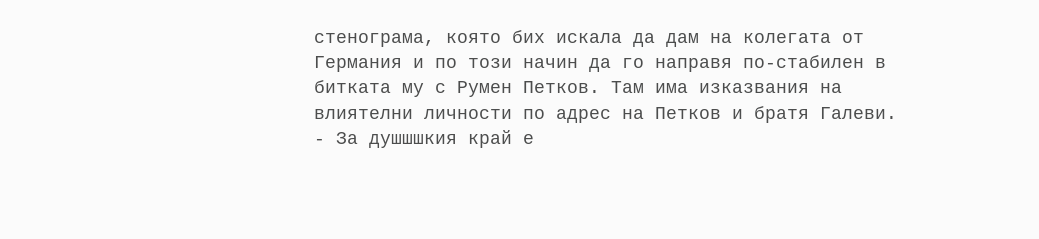стенограма, която бих искала да дам на колегата от Германия и по този начин да го направя по-стабилен в битката му с Румен Петков. Там има изказвания на влиятелни личности по адрес на Петков и братя Галеви.
- За душшшкия край е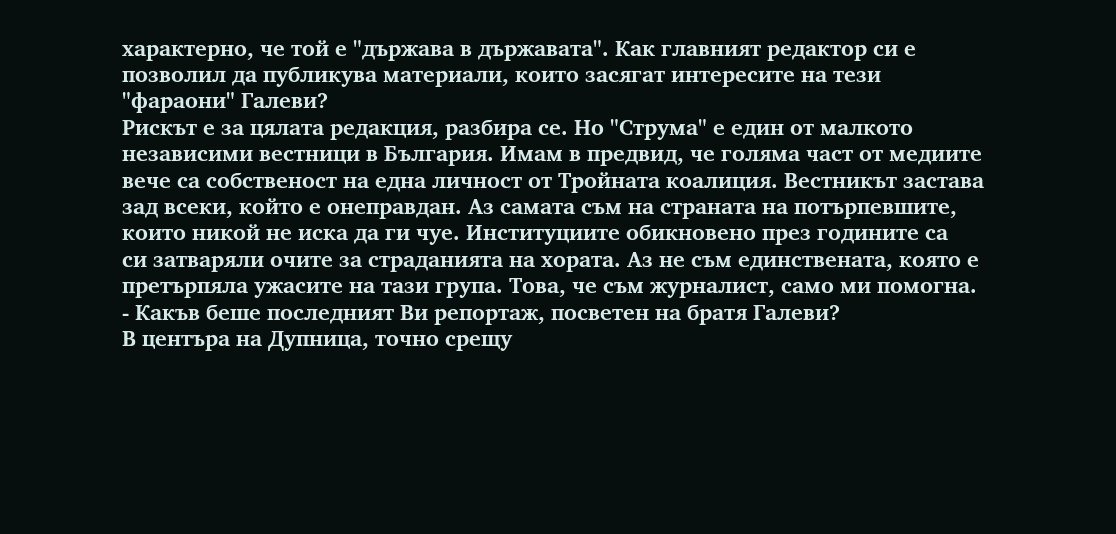характерно, че той е "държава в държавата". Как главният редактор си е позволил да публикува материали, които засягат интересите на тези "фараони" Галеви?
Рискът е за цялата редакция, разбира се. Но "Струма" е един от малкото независими вестници в България. Имам в предвид, че голяма част от медиите вече са собственост на една личност от Тройната коалиция. Вестникът застава зад всеки, който е онеправдан. Аз самата съм на страната на потърпевшите, които никой не иска да ги чуе. Институциите обикновено през годините са
си затваряли очите за страданията на хората. Аз не съм единствената, която е претърпяла ужасите на тази група. Това, че съм журналист, само ми помогна.
- Какъв беше последният Ви репортаж, посветен на братя Галеви?
В центъра на Дупница, точно срещу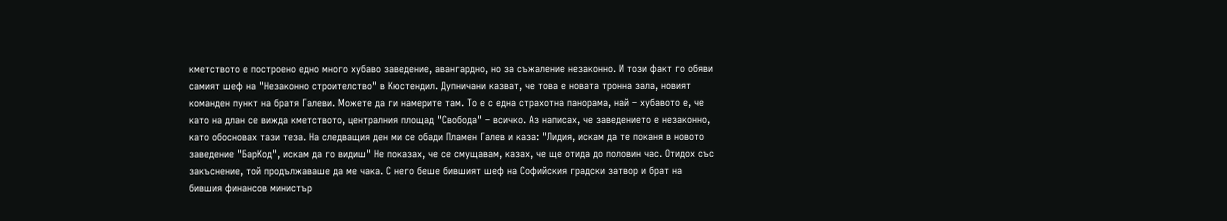кметството е построено едно много хубаво заведение, авангардно, но за съжаление незаконно. И този факт го обяви самият шеф на "Незаконно строителство" в Кюстендил. Дупничани казват, че това е новата тронна зала, новият команден пункт на братя Галеви. Можете да ги намерите там. То е с една страхотна панорама, най – хубавото е, че като на длан се вижда кметството, централния площад "Свобода" – всичко. Аз написах, че заведението е незаконно, като обосновах тази теза. На следващия ден ми се обади Пламен Галев и каза: "Лидия, искам да те поканя в новото заведение "БарКод", искам да го видиш" Не показах, че се смущавам, казах, че ще отида до половин час. Отидох със закъснение, той продължаваше да ме чака. С него беше бившият шеф на Софийския градски затвор и брат на бившия финансов министър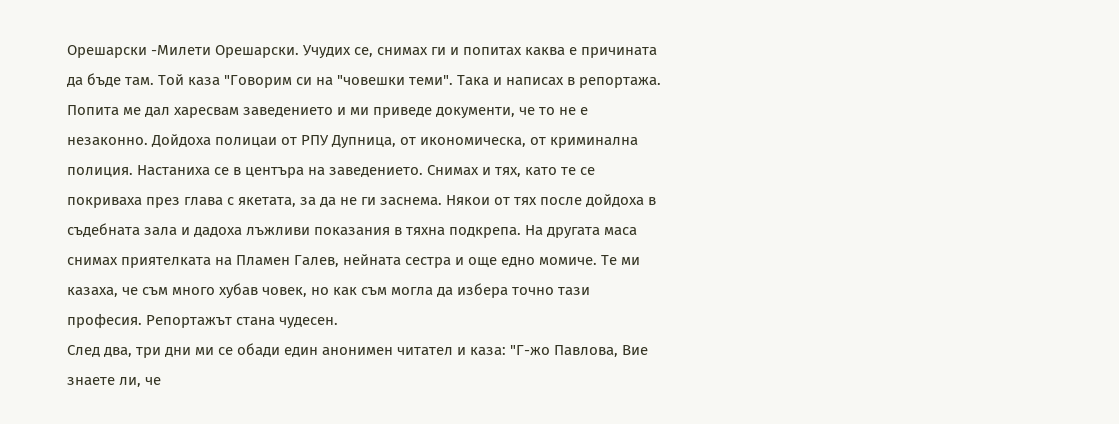Орешарски -Милети Орешарски. Учудих се, снимах ги и попитах каква е причината да бъде там. Той каза "Говорим си на "човешки теми". Така и написах в репортажа. Попита ме дал харесвам заведението и ми приведе документи, че то не е незаконно. Дойдоха полицаи от РПУ Дупница, от икономическа, от криминална полиция. Настаниха се в центъра на заведението. Снимах и тях, като те се покриваха през глава с якетата, за да не ги заснема. Някои от тях после дойдоха в съдебната зала и дадоха лъжливи показания в тяхна подкрепа. На другата маса снимах приятелката на Пламен Галев, нейната сестра и още едно момиче. Те ми казаха, че съм много хубав човек, но как съм могла да избера точно тази професия. Репортажът стана чудесен.
След два, три дни ми се обади един анонимен читател и каза: "Г-жо Павлова, Вие знаете ли, че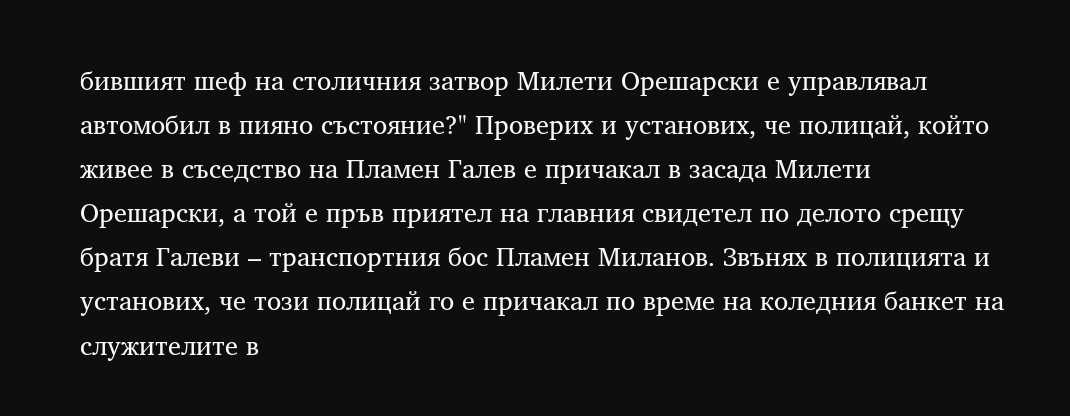бившият шеф на столичния затвор Милети Орешарски е управлявал автомобил в пияно състояние?" Проверих и установих, че полицай, който живее в съседство на Пламен Галев е причакал в засада Милети Орешарски, а той е пръв приятел на главния свидетел по делото срещу братя Галеви – транспортния бос Пламен Миланов. Звънях в полицията и установих, че този полицай го е причакал по време на коледния банкет на служителите в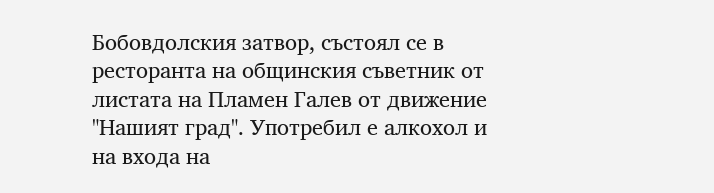Бобовдолския затвор, състоял се в ресторанта на общинския съветник от листата на Пламен Галев от движение "Нашият град". Употребил е алкохол и на входа на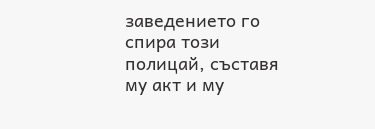заведението го спира този полицай, съставя му акт и му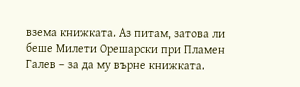взема книжката. Аз питам, затова ли беше Милети Орешарски при Пламен Галев – за да му върне книжката.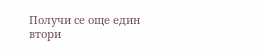Получи се още един втори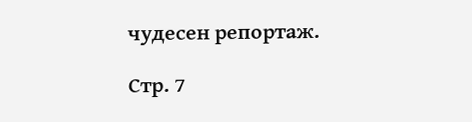чудесен репортаж.

Стр. 7